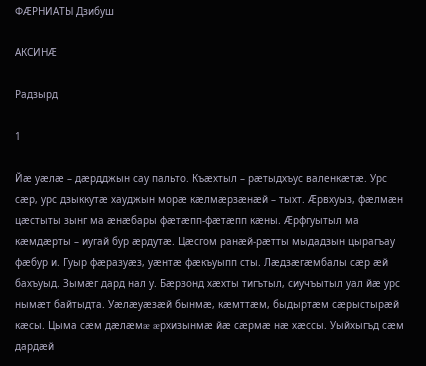ФÆРНИАТЫ Дзибуш

АКСИНÆ

Радзырд

1

Йæ уæлæ – дæрдджын сау пальто. Къæхтыл – рæтыдхъус валенкæтæ. Урс сæр, урс дзыккутæ хауджын морæ кæлмæрзæнæй – тыхт. Æрвхуыз, фæлмæн цæстыты зынг ма æнæбары фæтæпп-фæтæпп кæны. Æрфгуытыл ма кæмдæрты – иугай бур æрдутæ. Цæсгом ранæй-рæтты мыдадзын цырагъау фæбур и. Гуыр фæразуæз, уæнтæ фæкъуыпп сты. Лæдзæгæмбалы сæр æй бахъуыд. Зымæг дард нал у. Бæрзонд хæхты тигътыл, сиучъытыл уал йæ урс нымæт байтыдта. Уæлæуæзæй бынмæ, кæмттæм, быдыртæм сæрыстырæй кæсы. Цыма сæм дæлæмæ æрхизынмæ йæ сæрмæ нæ хæссы. Уыйхыгъд сæм дардæй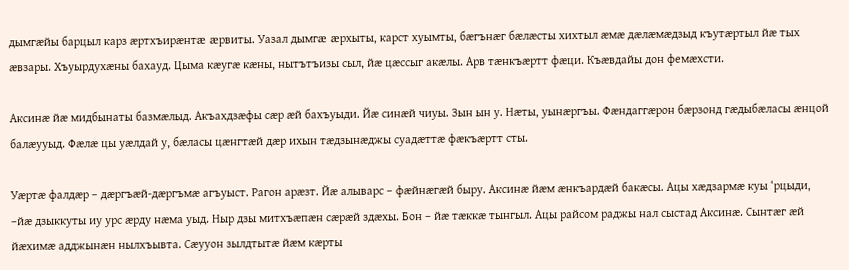дымгæйы барцыл карз æртхъирæнтæ æрвиты. Уазал дымгæ æрхыты, карст хуымты, бæгънæг бæлæсты хихтыл æмæ дæлæмæдзыд къутæртыл йæ тых æвзары. Хъуырдухæны бахауд. Цыма кæугæ кæны, нытътъизы сыл, йæ цæссыг акæлы. Арв тæнкъæртт фæци. Къæвдайы дон фемæхсти.

Аксинæ йæ мидбынаты базмæлыд. Акъахдзæфы сæр æй бахъуыди. Йæ синæй чиуы. Зын ын у. Нæты, уынæргъы. Фæндаггæрон бæрзонд гæдыбæласы æнцой балæууыд. Фæлæ цы уæлдай у, бæласы цæнгтæй дæр ихын тæдзынæджы суадæттæ фæкъæртт сты.

Уæртæ фалдæр – дæргъæй-дæргъмæ агъуыст. Рагон арæзт. Йæ алыварс – фæйнæгæй быру. Аксинæ йæм æнкъардæй бакæсы. Ацы хæдзармæ куы ‘рцыди, –йæ дзыккуты иу урс æрду нæма уыд. Ныр дзы митхъæпæн сæрæй здæхы. Бон – йæ тæккæ тынгыл. Ацы райсом раджы нал сыстад Аксинæ. Сынтæг æй йæхимæ адджынæн нылхъывта. Сæууон зылдтытæ йæм кæрты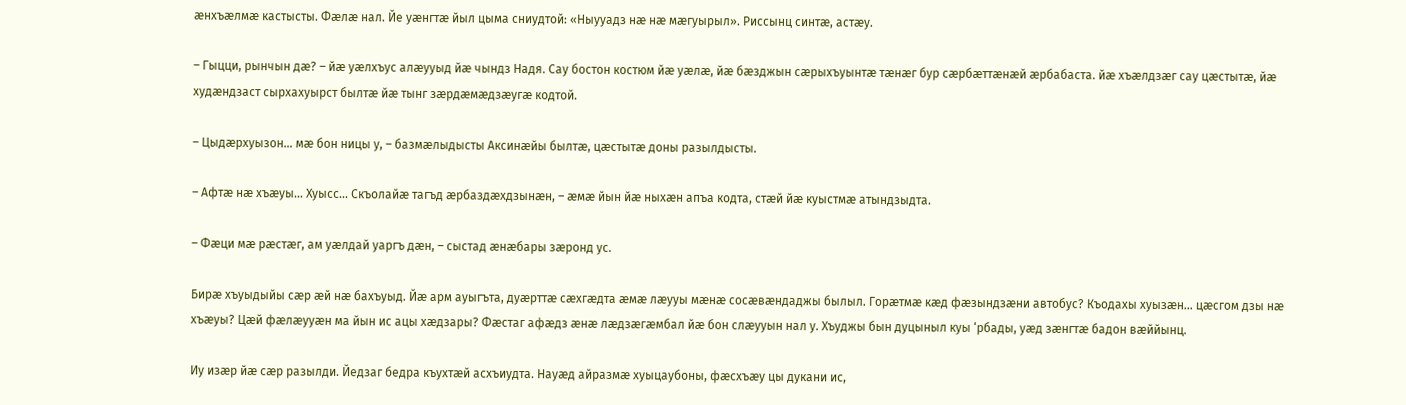æнхъæлмæ кастысты. Фæлæ нал. Йе уæнгтæ йыл цыма сниудтой: «Ныууадз нæ нæ мæгуырыл». Риссынц синтæ, астæу.

– Гыцци, рынчын дæ? – йæ уæлхъус алæууыд йæ чындз Надя. Сау бостон костюм йæ уæлæ, йæ бæзджын сæрыхъуынтæ тæнæг бур сæрбæттæнæй æрбабаста. йæ хъæлдзæг сау цæстытæ, йæ худæндзаст сырхахуырст былтæ йæ тынг зæрдæмæдзæугæ кодтой.

– Цыдæрхуызон… мæ бон ницы у, – базмæлыдысты Аксинæйы былтæ, цæстытæ доны разылдысты.

– Афтæ нæ хъæуы… Хуысс… Скъолайæ тагъд æрбаздæхдзынæн, – æмæ йын йæ ныхæн апъа кодта, стæй йæ куыстмæ атындзыдта.

– Фæци мæ рæстæг, ам уæлдай уаргъ дæн, – сыстад æнæбары зæронд ус.

Бирæ хъуыдыйы сæр æй нæ бахъуыд. Йæ арм ауыгъта, дуæрттæ сæхгæдта æмæ лæууы мæнæ сосæвæндаджы былыл. Горæтмæ кæд фæзындзæни автобус? Къодахы хуызæн… цæсгом дзы нæ хъæуы? Цæй фæлæууæн ма йын ис ацы хæдзары? Фæстаг афæдз æнæ лæдзæгæмбал йæ бон слæууын нал у. Хъуджы бын дуцыныл куы ‘рбады, уæд зæнгтæ бадон вæййынц.

Иу изæр йæ сæр разылди. Йедзаг бедра къухтæй асхъиудта. Науæд айразмæ хуыцаубоны, фæсхъæу цы дукани ис,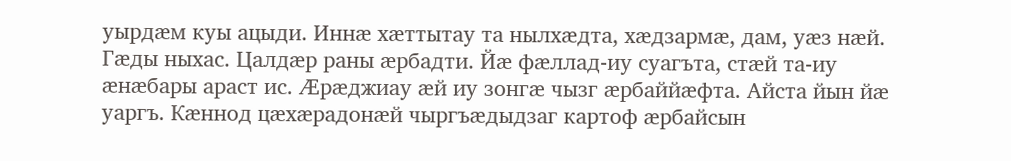уырдæм куы ацыди. Иннæ хæттытау та нылхæдта, хæдзармæ, дам, уæз нæй. Гæды ныхас. Цалдæр раны æрбадти. Йæ фæллад-иу суагъта, стæй та-иу æнæбары араст ис. Æрæджиау æй иу зонгæ чызг æрбаййæфта. Айста йын йæ уаргъ. Кæннод цæхæрадонæй чыргъæдыдзаг картоф æрбайсын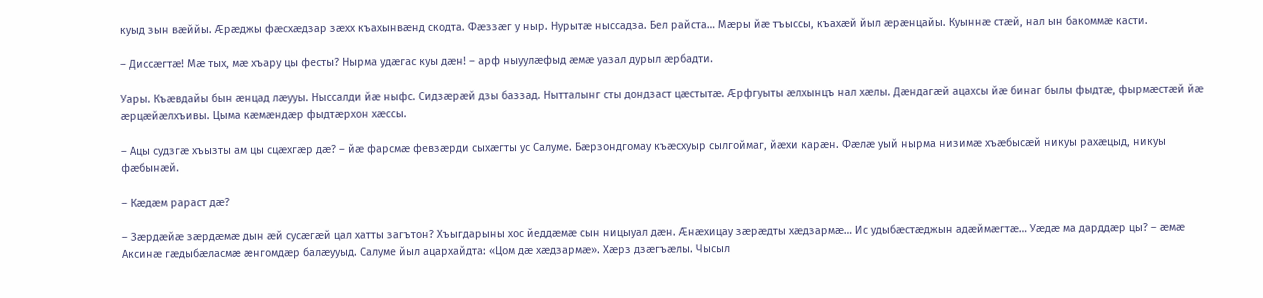куыд зын вæййы. Æрæджы фæсхæдзар зæхх къахынвæнд скодта. Фæззæг у ныр. Нурытæ ныссадза. Бел райста… Мæры йæ тъыссы, къахæй йыл æрæнцайы. Куыннæ стæй, нал ын бакоммæ касти.

– Диссæгтæ! Мæ тых, мæ хъару цы фесты? Нырма удæгас куы дæн! – арф ныуулæфыд æмæ уазал дурыл æрбадти.

Уары. Къæвдайы бын æнцад лæууы. Ныссалди йæ ныфс. Сидзæрæй дзы баззад. Нытталынг сты дондзаст цæстытæ. Æрфгуыты æлхынцъ нал хæлы. Дæндагæй ацахсы йæ бинаг былы фыдтæ, фырмæстæй йæ æрцæйæлхъивы. Цыма кæмæндæр фыдтæрхон хæссы.

– Ацы судзгæ хъызты ам цы сцæхгæр дæ? – йæ фарсмæ февзæрди сыхæгты ус Салуме. Бæрзондгомау къæсхуыр сылгоймаг, йæхи карæн. Фæлæ уый нырма низимæ хъæбысæй никуы рахæцыд, никуы фæбынæй.

– Кæдæм рараст дæ?

– Зæрдæйæ зæрдæмæ дын æй сусæгæй цал хатты загътон? Хъыгдарыны хос йеддæмæ сын ницыуал дæн. Æнæхицау зæрæдты хæдзармæ… Ис удыбæстæджын адæймæгтæ… Уæдæ ма дарддæр цы? – æмæ Аксинæ гæдыбæласмæ æнгомдæр балæууыд. Салуме йыл ацархайдта: «Цом дæ хæдзармæ». Хæрз дзæгъæлы. Чысыл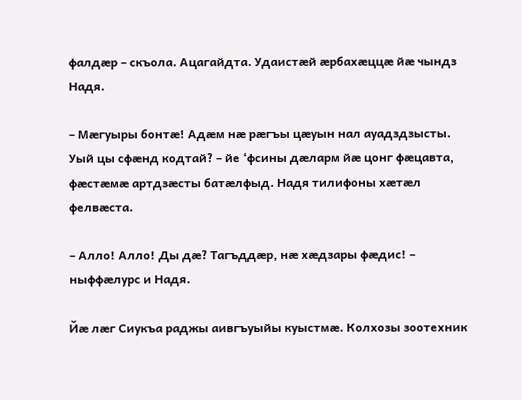фалдæр – скъола. Ацагайдта. Удаистæй æрбахæццæ йæ чындз Надя.

– Мæгуыры бонтæ! Адæм нæ рæгъы цæуын нал ауадздзысты. Уый цы сфæнд кодтай? – йе ‘фсины дæларм йæ цонг фæцавта, фæстæмæ артдзæсты батæлфыд. Надя тилифоны хæтæл фелвæста.

– Алло! Алло! Ды дæ? Тагъддæр, нæ хæдзары фæдис! – ныффæлурс и Надя.

Йæ лæг Сиукъа раджы аивгъуыйы куыстмæ. Колхозы зоотехник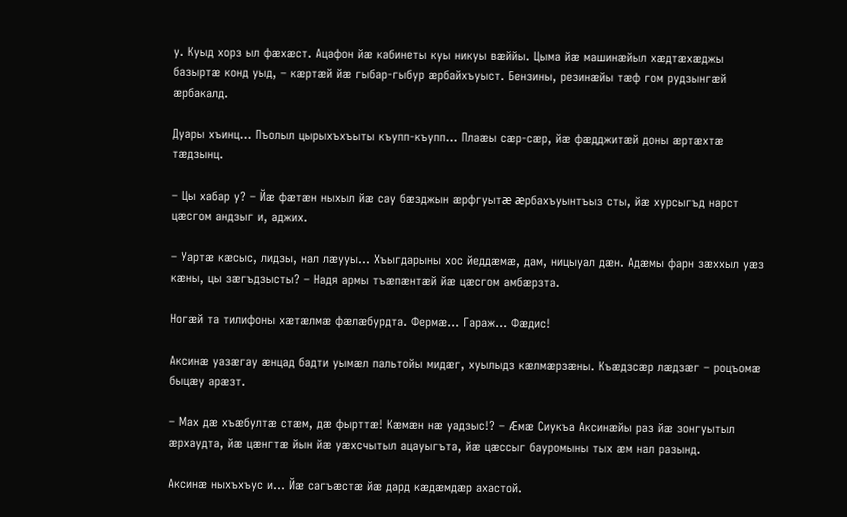у. Куыд хорз ыл фæхæст. Ацафон йæ кабинеты куы никуы вæййы. Цыма йæ машинæйыл хæдтæхæджы базыртæ конд уыд, – кæртæй йæ гыбар-гыбур æрбайхъуыст. Бензины, резинæйы тæф гом рудзынгæй æрбакалд.

Дуары хъинц… Пъолыл цырыхъхъыты къупп-къупп… Плаæы сæр-сæр, йæ фæдджитæй доны æртæхтæ тæдзынц.

– Цы хабар у? – Йæ фæтæн ныхыл йæ сау бæзджын æрфгуытæ æрбахъуынтъыз сты, йæ хурсыгъд нарст цæсгом андзыг и, аджих.

– Уартæ кæсыс, лидзы, нал лæууы… Хъыгдарыны хос йеддæмæ, дам, ницыуал дæн. Адæмы фарн зæххыл уæз кæны, цы зæгъдзысты? – Надя армы тъæпæнтæй йæ цæсгом амбæрзта.

Ногæй та тилифоны хæтæлмæ фæлæбурдта. Фермæ… Гараж… Фæдис!

Аксинæ уазæгау æнцад бадти уымæл пальтойы мидæг, хуылыдз кæлмæрзæны. Къæдзсæр лæдзæг – роцъомæ быцæу арæзт.

– Мах дæ хъæбултæ стæм, дæ фырттæ! Кæмæн нæ уадзыс!? – Æмæ Сиукъа Аксинæйы раз йæ зонгуытыл æрхаудта, йæ цæнгтæ йын йæ уæхсчытыл ацауыгъта, йæ цæссыг бауромыны тых æм нал разынд.

Аксинæ ныхъхъус и… Йæ сагъæстæ йæ дард кæдæмдæр ахастой.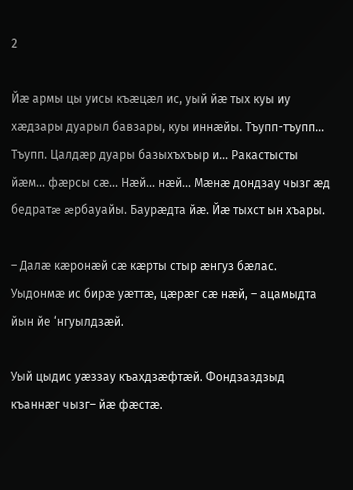2

Йæ армы цы уисы къæцæл ис, уый йæ тых куы иу хæдзары дуарыл бавзары, куы иннæйы. Тъупп-тъупп… Тъупп. Цалдæр дуары базыхъхъыр и… Ракастысты йæм… фæрсы сæ… Нæй… нæй… Мæнæ дондзау чызг æд бедратæ æрбауайы. Баурæдта йæ. Йæ тыхст ын хъары.

– Далæ кæронæй сæ кæрты стыр æнгуз бæлас. Уыдонмæ ис бирæ уæттæ, цæрæг сæ нæй, – ацамыдта йын йе ‘нгуылдзæй.

Уый цыдис уæззау къахдзæфтæй. Фондзаздзыд къаннæг чызг– йæ фæстæ.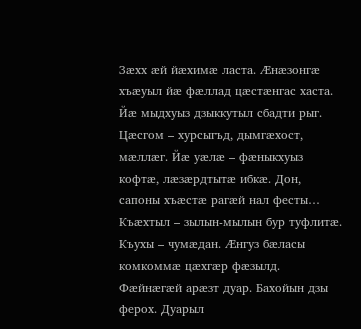Зæхх æй йæхимæ ласта. Æнæзонгæ хъæуыл йæ фæллад цæстæнгас хаста. Йæ мыдхуыз дзыккутыл сбадти рыг. Цæсгом – хурсыгъд, дымгæхост, мæллæг. Йæ уæлæ – фæныкхуыз кофтæ, лæзæрдтытæ ибкæ. Дон, сапоны хъæстæ рагæй нал фесты… Къæхтыл – зылын-мылын бур туфлитæ. Къухы – чумæдан. Æнгуз бæласы комкоммæ цæхгæр фæзылд. Фæйнæгæй арæзт дуар. Бахойын дзы ферох. Дуарыл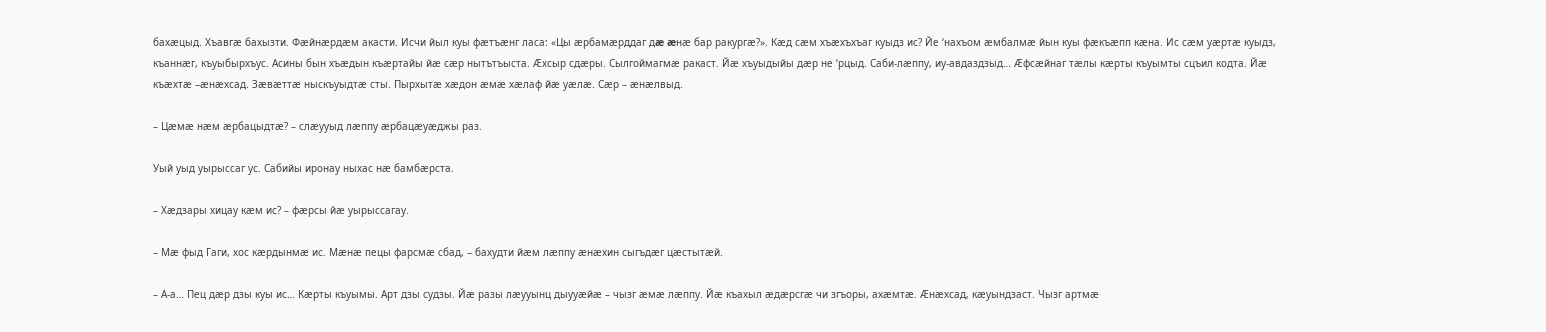бахæцыд. Хъавгæ бахызти. Фæйнæрдæм акасти. Исчи йыл куы фæтъæнг ласа: «Цы æрбамæрддаг дæ æнæ бар ракургæ?». Кæд сæм хъæхъхъаг куыдз ис? Йе ‘нахъом æмбалмæ йын куы фæкъæпп кæна. Ис сæм уæртæ куыдз, къаннæг, къуыбырхъус. Асины бын хъæдын къæртайы йæ сæр нытътъыста. Æхсыр сдæры. Сылгоймагмæ ракаст. Йæ хъуыдыйы дæр не ‘рцыд. Саби-лæппу, иу-авдаздзыд… Æфсæйнаг тæлы кæрты къуымты сцъил кодта. Йæ къæхтæ –æнæхсад. Зæвæттæ ныскъуыдтæ сты. Пырхытæ хæдон æмæ хæлаф йæ уæлæ. Сæр – æнæлвыд.

– Цæмæ нæм æрбацыдтæ? – слæууыд лæппу æрбацæуæджы раз.

Уый уыд уырыссаг ус. Сабийы иронау ныхас нæ бамбæрста.

– Хæдзары хицау кæм ис? – фæрсы йæ уырыссагау.

– Мæ фыд Гаги, хос кæрдынмæ ис. Мæнæ пецы фарсмæ сбад, – бахудти йæм лæппу æнæхин сыгъдæг цæстытæй.

– А-а… Пец дæр дзы куы ис… Кæрты къуымы. Арт дзы судзы. Йæ разы лæууынц дыууæйæ – чызг æмæ лæппу. Йæ къахыл æдæрсгæ чи згъоры, ахæмтæ. Æнæхсад, кæуындзаст. Чызг артмæ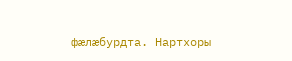фæлæбурдта. Нартхоры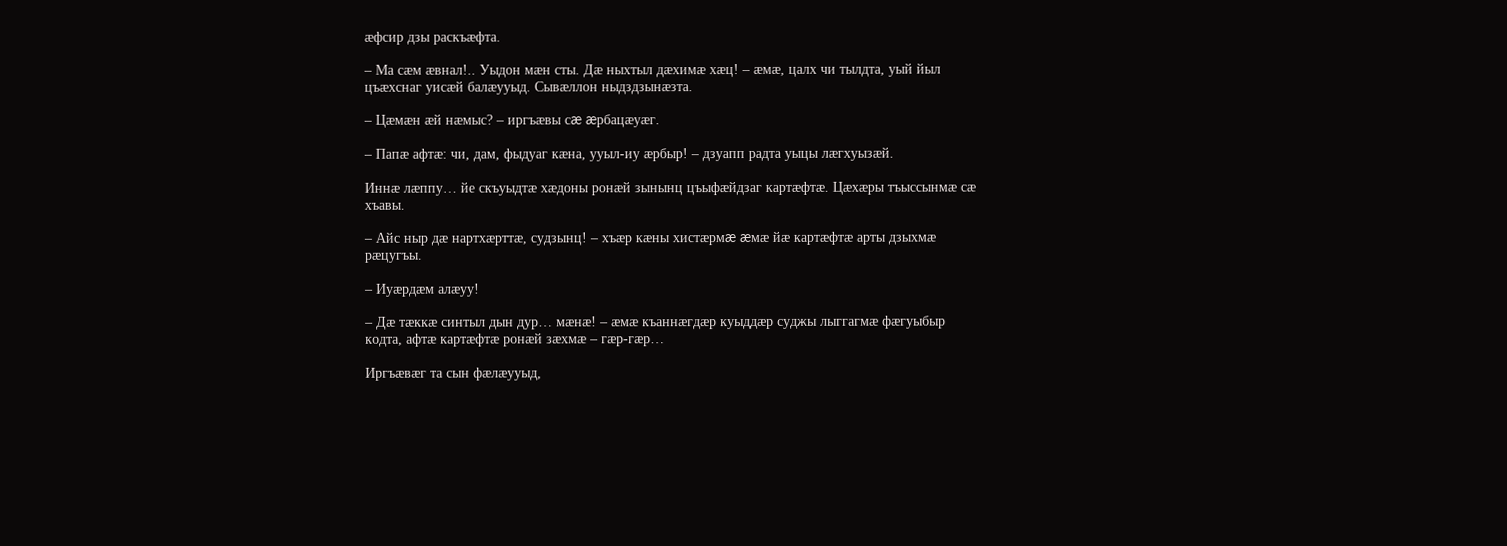æфсир дзы раскъæфта.

– Ма сæм æвнал!.. Уыдон мæн сты. Дæ ныхтыл дæхимæ хæц! – æмæ, цалх чи тылдта, уый йыл цъæхснаг уисæй балæууыд. Сывæллон ныдздзынæзта.

– Цæмæн æй нæмыс? – иргъæвы сæ æрбацæуæг.

– Папæ афтæ: чи, дам, фыдуаг кæна, ууыл-иу æрбыр! – дзуапп радта уыцы лæгхуызæй.

Иннæ лæппу… йе скъуыдтæ хæдоны ронæй зынынц цъыфæйдзаг картæфтæ. Цæхæры тъыссынмæ сæ хъавы.

– Айс ныр дæ нартхæрттæ, судзынц! – хъæр кæны хистæрмæ æмæ йæ картæфтæ арты дзыхмæ рæцугъы.

– Иуæрдæм алæуу!

– Дæ тæккæ синтыл дын дур… мæнæ! – æмæ къаннæгдæр куыддæр суджы лыггагмæ фæгуыбыр кодта, афтæ картæфтæ ронæй зæхмæ – гæр-гæр…

Иргъæвæг та сын фæлæууыд,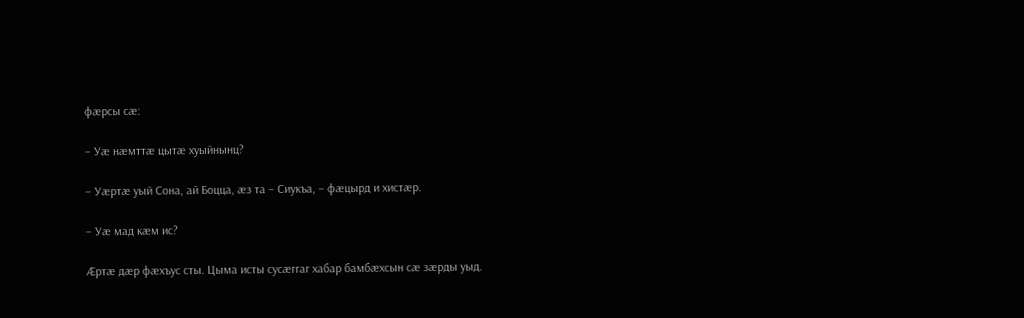фæрсы сæ:

– Уæ нæмттæ цытæ хуыйнынц?

– Уæртæ уый Сона, ай Боцца, æз та – Сиукъа, – фæцырд и хистæр.

– Уæ мад кæм ис?

Æртæ дæр фæхъус сты. Цыма исты сусæггаг хабар бамбæхсын сæ зæрды уыд.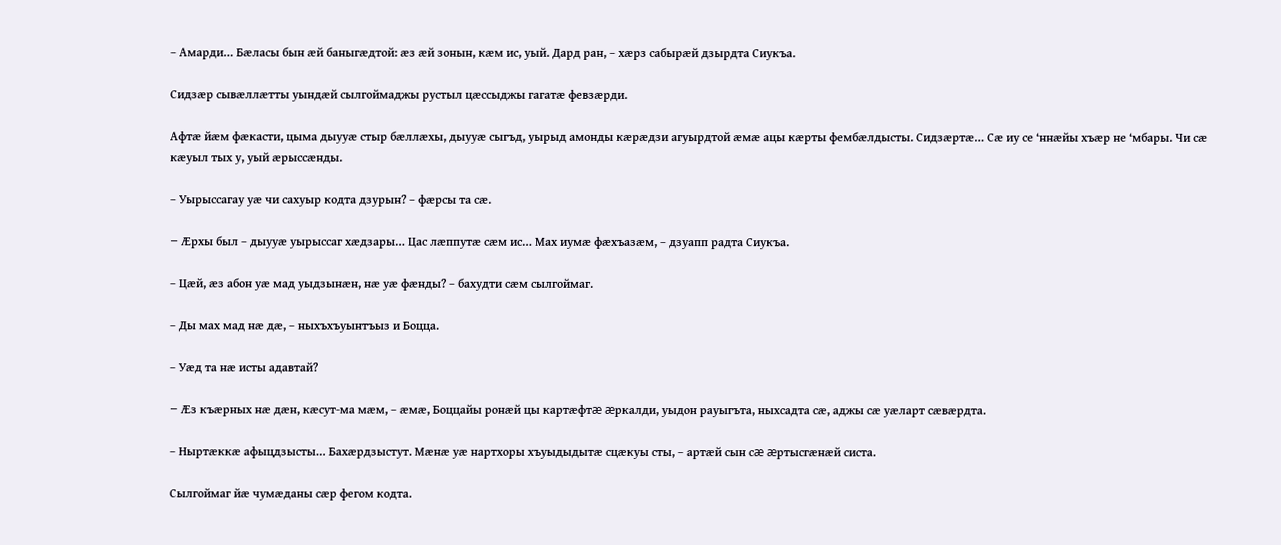– Амарди… Бæласы бын æй баныгæдтой: æз æй зонын, кæм ис, уый. Дард ран, – хæрз сабырæй дзырдта Сиукъа.

Сидзæр сывæллæтты уындæй сылгоймаджы рустыл цæссыджы гагатæ февзæрди.

Афтæ йæм фæкасти, цыма дыууæ стыр бæллæхы, дыууæ сыгъд, уырыд амонды кæрæдзи агуырдтой æмæ ацы кæрты фембæлдысты. Сидзæртæ… Сæ иу се ‘ннæйы хъæр не ‘мбары. Чи сæ кæуыл тых у, уый æрыссæнды.

– Уырыссагау уæ чи сахуыр кодта дзурын? – фæрсы та сæ.

– Æрхы был – дыууæ уырыссаг хæдзары… Цас лæппутæ сæм ис… Мах иумæ фæхъазæм, – дзуапп радта Сиукъа.

– Цæй, æз абон уæ мад уыдзынæн, нæ уæ фæнды? – бахудти сæм сылгоймаг.

– Ды мах мад нæ дæ, – ныхъхъуынтъыз и Боцца.

– Уæд та нæ исты адавтай?

– Æз къæрных нæ дæн, кæсут-ма мæм, – æмæ, Боццайы ронæй цы картæфтæ æркалди, уыдон рауыгъта, ныхсадта сæ, аджы сæ уæларт сæвæрдта.

– Ныртæккæ афыцдзысты… Бахæрдзыстут. Мæнæ уæ нартхоры хъуыдыдытæ сцæкуы сты, – артæй сын сæ æртысгæнæй систа.

Сылгоймаг йæ чумæданы сæр фегом кодта.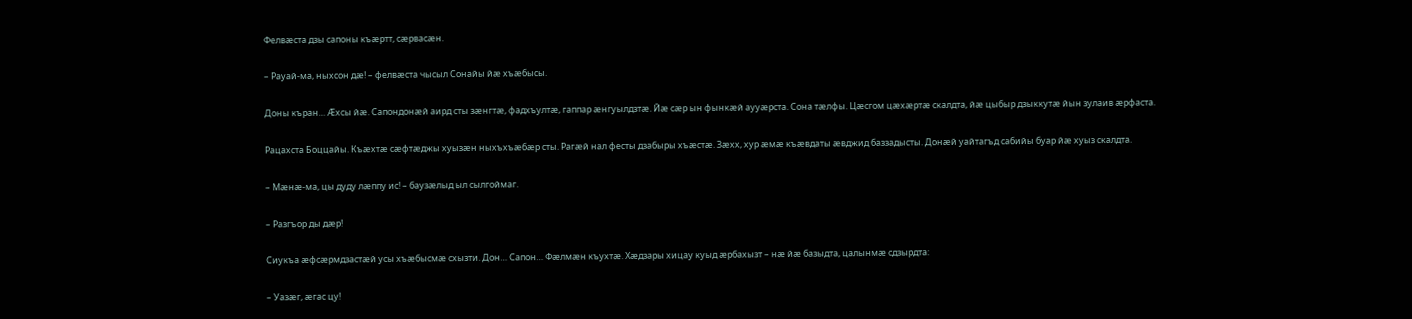Фелвæста дзы сапоны къæртт, сæрвасæн.

– Рауай-ма, ныхсон дæ! – фелвæста чысыл Сонайы йæ хъæбысы.

Доны къран… Æхсы йæ. Сапондонæй аирд сты зæнгтæ, фадхъултæ, гаппар æнгуылдзтæ. Йæ сæр ын фынкæй аууæрста. Сона тæлфы. Цæсгом цæхæртæ скалдта, йæ цыбыр дзыккутæ йын зулаив æрфаста.

Рацахста Боццайы. Къæхтæ сæфтæджы хуызæн ныхъхъæбæр сты. Рагæй нал фесты дзабыры хъæстæ. Зæхх, хур æмæ къæвдаты æвджид баззадысты. Донæй уайтагъд сабийы буар йæ хуыз скалдта.

– Мæнæ-ма, цы дуду лæппу ис! – баузæлыд ыл сылгоймаг.

– Разгъор ды дæр!

Сиукъа æфсæрмдзастæй усы хъæбысмæ схызти. Дон… Сапон… Фæлмæн къухтæ. Хæдзары хицау куыд æрбахызт – нæ йæ базыдта, цалынмæ сдзырдта:

– Уазæг, æгас цу!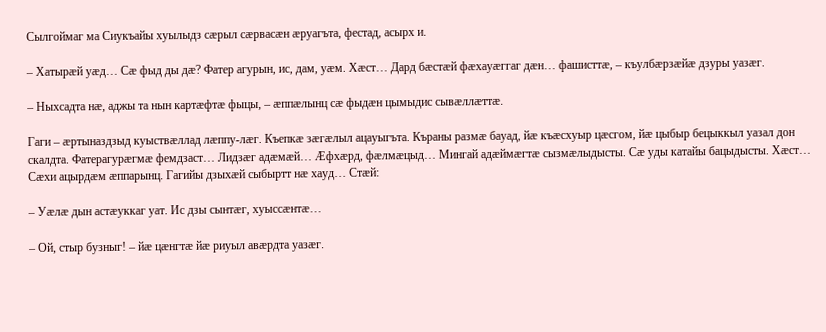Сылгоймаг ма Сиукъайы хуылыдз сæрыл сæрвасæн æруагъта, фестад, асырх и.

– Хатырæй уæд… Сæ фыд ды дæ? Фатер агурын, ис, дам, уæм. Хæст… Дард бæстæй фæхауæггаг дæн… фашисттæ, – къулбæрзæйæ дзуры уазæг.

– Ныхсадта нæ, аджы та нын картæфтæ фыцы, – æппæлынц сæ фыдæн цымыдис сывæллæттæ.

Гаги – æртыназдзыд куыствæллад лæппу-лæг. Къепкæ зæгæлыл ацауыгъта. Къраны размæ бауад, йæ къæсхуыр цæсгом, йæ цыбыр бецыккыл уазал дон скалдта. Фатерагурæгмæ фемдзаст… Лидзæг адæмæй… Æфхæрд, фæлмæцыд… Мингай адæймæгтæ сызмæлыдысты. Сæ уды катайы бацыдысты. Хæст… Сæхи ацырдæм æппарынц. Гагийы дзыхæй сыбыртт нæ хауд… Стæй:

– Уæлæ дын астæуккаг уат. Ис дзы сынтæг, хуыссæнтæ…

– Ой, стыр бузныг! – йæ цæнгтæ йæ риуыл авæрдта уазæг.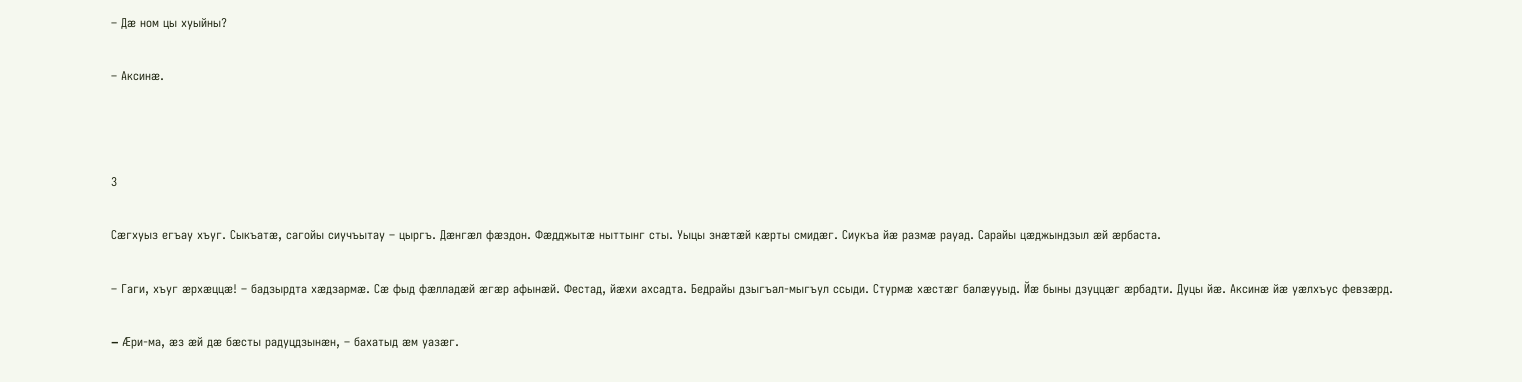– Дæ ном цы хуыйны?

– Аксинæ.



3

Сæгхуыз егъау хъуг. Сыкъатæ, сагойы сиучъытау – цыргъ. Дæнгæл фæздон. Фæдджытæ ныттынг сты. Уыцы знæтæй кæрты смидæг. Сиукъа йæ размæ рауад. Сарайы цæджындзыл æй æрбаста.

– Гаги, хъуг æрхæццæ! – бадзырдта хæдзармæ. Сæ фыд фæлладæй æгæр афынæй. Фестад, йæхи ахсадта. Бедрайы дзыгъал-мыгъул ссыди. Стурмæ хæстæг балæууыд. Йæ быны дзуццæг æрбадти. Дуцы йæ. Аксинæ йæ уæлхъус февзæрд.

– Æри-ма, æз æй дæ бæсты радуцдзынæн, – бахатыд æм уазæг.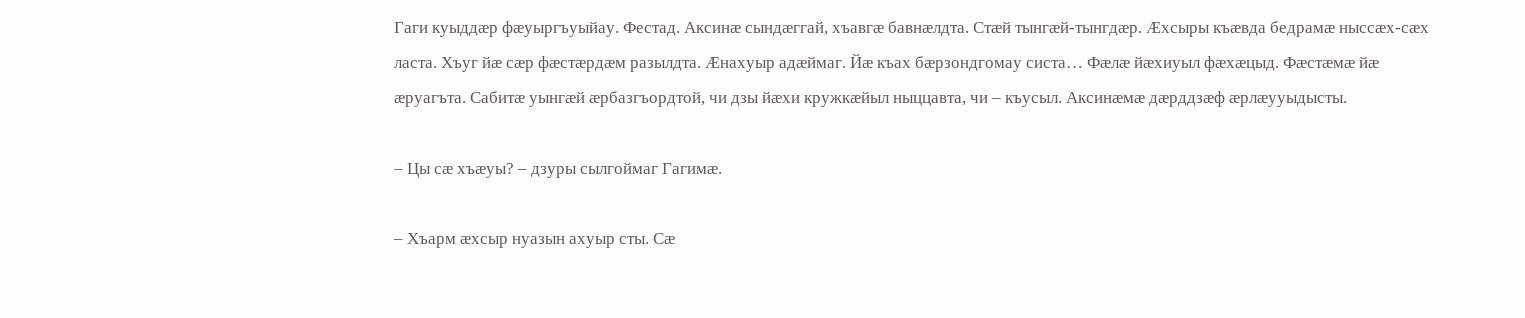Гаги куыддæр фæуыргъуыйау. Фестад. Аксинæ сындæггай, хъавгæ бавнæлдта. Стæй тынгæй-тынгдæр. Æхсыры къæвда бедрамæ ныссæх-сæх ласта. Хъуг йæ сæр фæстæрдæм разылдта. Æнахуыр адæймаг. Йæ къах бæрзондгомау систа… Фæлæ йæхиуыл фæхæцыд. Фæстæмæ йæ æруагъта. Сабитæ уынгæй æрбазгъордтой, чи дзы йæхи кружкæйыл ныццавта, чи – къусыл. Аксинæмæ дæрддзæф æрлæууыдысты.

– Цы сæ хъæуы? – дзуры сылгоймаг Гагимæ.

– Хъарм æхсыр нуазын ахуыр сты. Сæ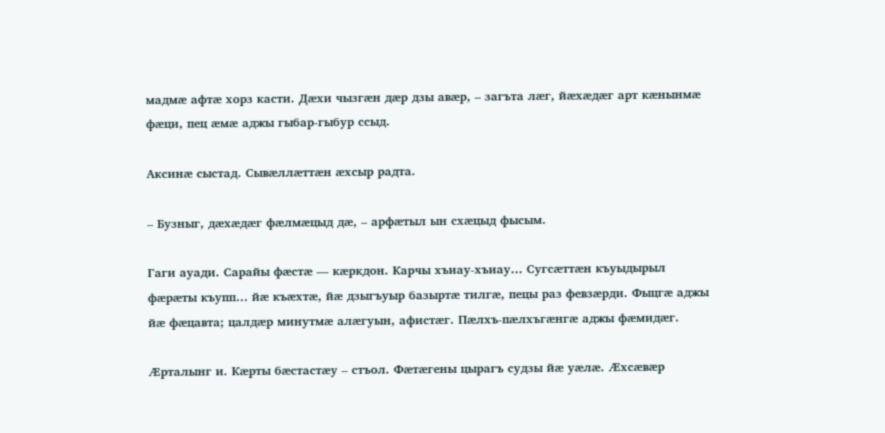мадмæ афтæ хорз касти. Дæхи чызгæн дæр дзы авæр, – загъта лæг, йæхæдæг арт кæнынмæ фæци, пец æмæ аджы гыбар-гыбур ссыд.

Аксинæ сыстад. Сывæллæттæн æхсыр радта.

– Бузныг, дæхæдæг фæлмæцыд дæ, – арфæтыл ын схæцыд фысым.

Гаги ауади. Сарайы фæстæ — кæркдон. Карчы хъиау-хъиау… Сугсæттæн къуыдырыл фæрæты къупп… йæ къæхтæ, йæ дзыгъуыр базыртæ тилгæ, пецы раз февзæрди. Фыцгæ аджы йæ фæцавта; цалдæр минутмæ алæгуын, афистæг. Пæлхъ-пæлхъгæнгæ аджы фæмидæг.

Æрталынг и. Кæрты бæстастæу – стъол. Фæтæгены цырагъ судзы йæ уæлæ. Æхсæвæр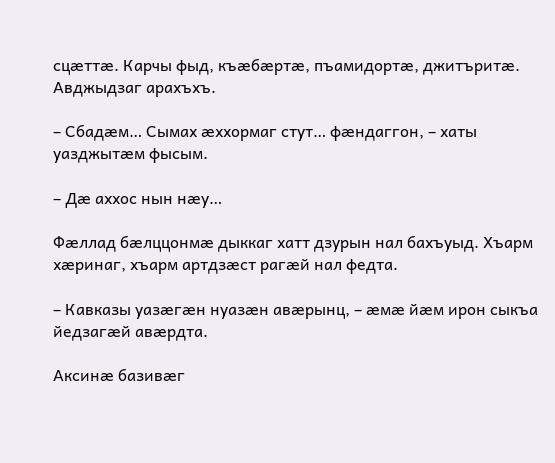сцæттæ. Карчы фыд, къæбæртæ, пъамидортæ, джитъритæ. Авджыдзаг арахъхъ.

– Сбадæм… Сымах æххормаг стут… фæндаггон, – хаты уазджытæм фысым.

– Дæ аххос нын нæу…

Фæллад бæлццонмæ дыккаг хатт дзурын нал бахъуыд. Хъарм хæринаг, хъарм артдзæст рагæй нал федта.

– Кавказы уазæгæн нуазæн авæрынц, – æмæ йæм ирон сыкъа йедзагæй авæрдта.

Аксинæ базивæг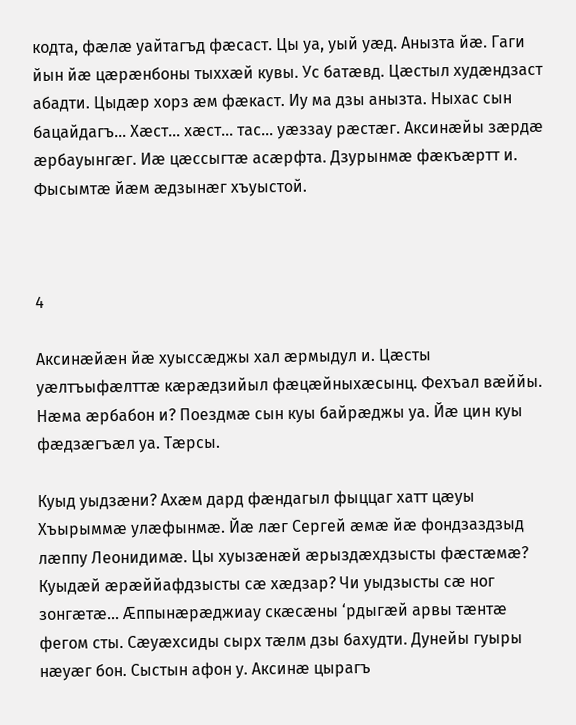кодта, фæлæ уайтагъд фæсаст. Цы уа, уый уæд. Анызта йæ. Гаги йын йæ цæрæнбоны тыххæй кувы. Ус батæвд. Цæстыл худæндзаст абадти. Цыдæр хорз æм фæкаст. Иу ма дзы анызта. Ныхас сын бацайдагъ… Хæст… хæст… тас… уæззау рæстæг. Аксинæйы зæрдæ æрбауынгæг. Иæ цæссыгтæ асæрфта. Дзурынмæ фæкъæртт и. Фысымтæ йæм æдзынæг хъуыстой.



4

Аксинæйæн йæ хуыссæджы хал æрмыдул и. Цæсты уæлтъыфæлттæ кæрæдзийыл фæцæйныхæсынц. Фехъал вæййы. Нæма æрбабон и? Поездмæ сын куы байрæджы уа. Йæ цин куы фæдзæгъæл уа. Тæрсы.

Куыд уыдзæни? Ахæм дард фæндагыл фыццаг хатт цæуы Хъырыммæ улæфынмæ. Йæ лæг Сергей æмæ йæ фондзаздзыд лæппу Леонидимæ. Цы хуызæнæй æрыздæхдзысты фæстæмæ? Куыдæй æрæййафдзысты сæ хæдзар? Чи уыдзысты сæ ног зонгæтæ… Æппынæрæджиау скæсæны ‘рдыгæй арвы тæнтæ фегом сты. Сæуæхсиды сырх тæлм дзы бахудти. Дунейы гуыры нæуæг бон. Сыстын афон у. Аксинæ цырагъ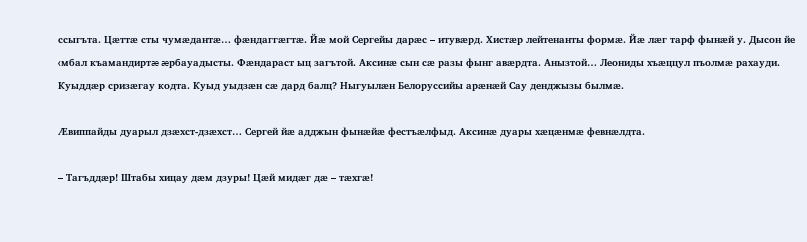ссыгъта. Цæттæ сты чумæдантæ… фæндаггæгтæ. Йæ мой Сергейы дарæс – итувæрд. Хистæр лейтенанты формæ. Йæ лæг тарф фынæй у. Дысон йе ‹мбал къамандиртæ æрбауадысты. Фæндараст ыц загътой. Аксинæ сын сæ разы фынг авæрдта. Анызтой… Леониды хъæццул пъолмæ рахауди. Куыддæр сризæгау кодта. Куыд уыдзæн сæ дард балц? Ныгуылæн Белоруссийы арæнæй Сау денджызы былмæ.

Æвиппайды дуарыл дзæхст-дзæхст… Сергей йæ адджын фынæйæ фестъæлфыд. Аксинæ дуары хæцæнмæ февнæлдта.

– Тагъддæр! Штабы хицау дæм дзуры! Цæй мидæг дæ – тæхгæ!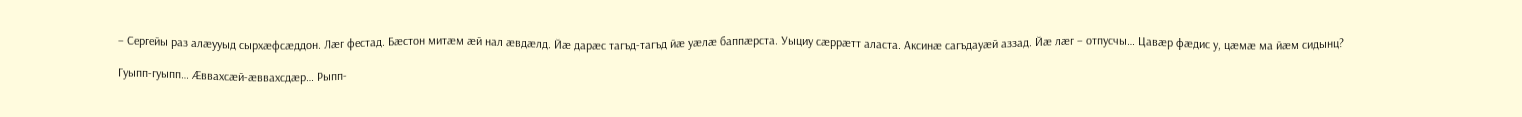– Сергейы раз алæууыд сырхæфсæддон. Лæг фестад. Бæстон митæм æй нал æвдæлд. Йæ дарæс тагъд-тагъд йæ уæлæ баппæрста. Уыциу сæррæтт аласта. Аксинæ сагъдауæй аззад. Йæ лæг – отпусчы… Цавæр фæдис у, цæмæ ма йæм сидынц?

Гуыпп-гуыпп… Æввахсæй-æввахсдæр… Рыпп-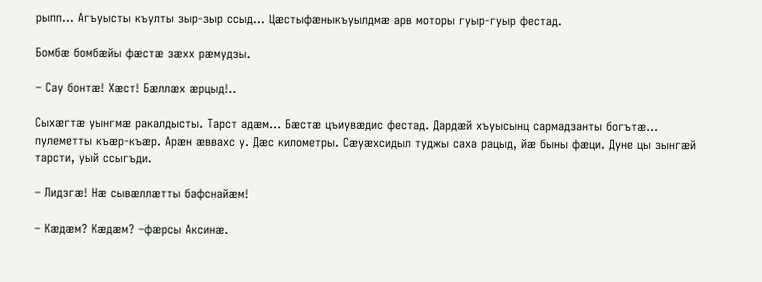рыпп… Агъуысты къулты зыр-зыр ссыд… Цæстыфæныкъуылдмæ арв моторы гуыр-гуыр фестад.

Бомбæ бомбæйы фæстæ зæхх рæмудзы.

– Сау бонтæ! Хæст! Бæллæх æрцыд!..

Сыхæгтæ уынгмæ ракалдысты. Тарст адæм… Бæстæ цъиувæдис фестад. Дардæй хъуысынц сармадзанты богътæ… пулеметты къæр-къæр. Арæн æввахс у. Дæс километры. Сæуæхсидыл туджы саха рацыд, йæ быны фæци. Дуне цы зынгæй тарсти, уый ссыгъди.

– Лидзгæ! Нæ сывæллæтты бафснайæм!

– Кæдæм? Кæдæм? –фæрсы Аксинæ.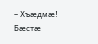– Хъæдмæ! Бæстæ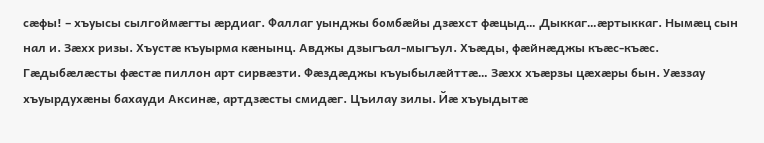сæфы! – хъуысы сылгоймæгты æрдиаг. Фаллаг уынджы бомбæйы дзæхст фæцыд… Дыккаг…æртыккаг. Нымæц сын нал и. Зæхх ризы. Хъустæ къуырма кæнынц. Авджы дзыгъал-мыгъул. Хъæды, фæйнæджы къæс-къæс. Гæдыбæлæсты фæстæ пиллон арт сирвæзти. Фæздæджы къуыбылæйттæ… Зæхх хъæрзы цæхæры бын. Уæззау хъуырдухæны бахауди Аксинæ, артдзæсты смидæг. Цъилау зилы. Йæ хъуыдытæ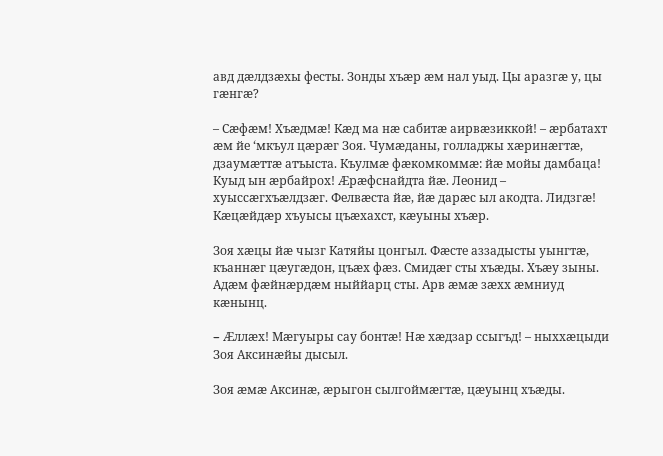авд дæлдзæхы фесты. Зонды хъæр æм нал уыд. Цы аразгæ у, цы гæнгæ?

– Сæфæм! Хъæдмæ! Кæд ма нæ сабитæ аирвæзиккой! – æрбатахт æм йе ‘мкъул цæрæг Зоя. Чумæданы, голладжы хæринæгтæ, дзаумæттæ атъыста. Къулмæ фæкомкоммæ: йæ мойы дамбаца! Куыд ын æрбайрох! Æрæфснайдта йæ. Леонид – хуыссæгхъæлдзæг. Фелвæста йæ, йæ дарæс ыл акодта. Лидзгæ! Кæцæйдæр хъуысы цъæхахст, кæуыны хъæр.

Зоя хæцы йæ чызг Катяйы цонгыл. Фæсте аззадысты уынгтæ, къаннæг цæугæдон, цъæх фæз. Смидæг сты хъæды. Хъæу зыны. Адæм фæйнæрдæм ныййарц сты. Арв æмæ зæхх æмниуд кæнынц.

– Æллæх! Мæгуыры сау бонтæ! Нæ хæдзар ссыгъд! – ныххæцыди Зоя Аксинæйы дысыл.

Зоя æмæ Аксинæ, æрыгон сылгоймæгтæ, цæуынц хъæды.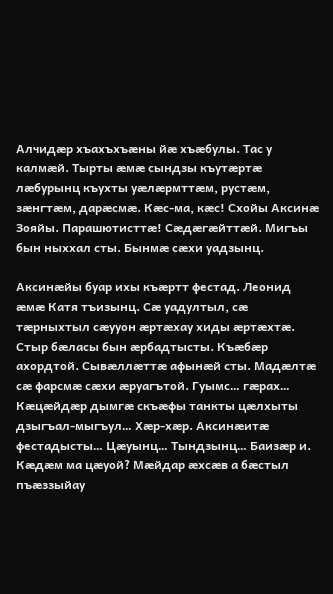Алчидæр хъахъхъæны йæ хъæбулы. Тас у калмæй. Тырты æмæ сындзы къутæртæ лæбурынц къухты уæлæрмттæм, рустæм, зæнгтæм, дарæсмæ. Кæс-ма, кæс! Схойы Аксинæ Зояйы. Парашютисттæ! Сæдæгæйттæй. Мигъы бын ныххал сты. Бынмæ сæхи уадзынц.

Аксинæйы буар ихы къæртт фестад. Леонид æмæ Катя тъизынц. Сæ уадултыл, сæ тæрныхтыл сæууон æртæхау хиды æртæхтæ. Стыр бæласы бын æрбадтысты. Къæбæр ахордтой. Сывæллæттæ афынæй сты. Мадæлтæ сæ фарсмæ сæхи æруагътой. Гуымс… гæрах… Кæцæйдæр дымгæ скъæфы танкты цæлхыты дзыгъал-мыгъул… Хæр-хæр. Аксинæитæ фестадысты… Цæуынц… Тындзынц… Баизæр и. Кæдæм ма цæуой? Мæйдар æхсæв а бæстыл пъæззыйау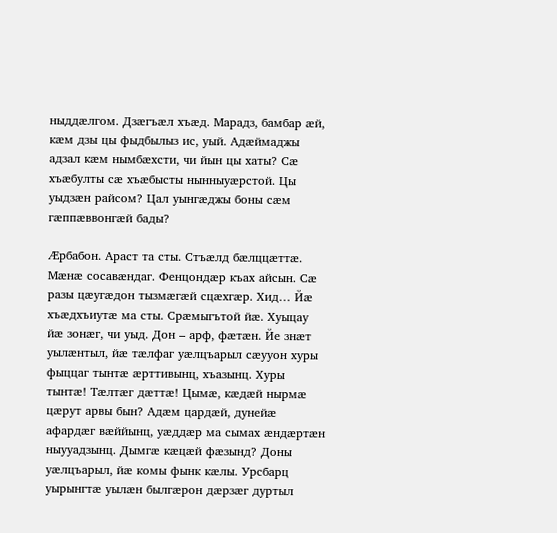ныддæлгом. Дзæгъæл хъæд. Марадз, бамбар æй, кæм дзы цы фыдбылыз ис, уый. Адæймаджы адзал кæм нымбæхсти, чи йын цы хаты? Сæ хъæбулты сæ хъæбысты нынныуæрстой. Цы уыдзæн райсом? Цал уынгæджы боны сæм гæппæввонгæй бады?

Æрбабон. Араст та сты. Стъæлд бæлццæттæ. Мæнæ сосавæндаг. Фенцондæр къах айсын. Сæ разы цæугæдон тызмæгæй сцæхгæр. Хид… Йæ хъæдхъиутæ ма сты. Срæмыгътой йæ. Хуыцау йæ зонæг, чи уыд. Дон – арф, фæтæн. Йе знæт уылæнтыл, йæ тæлфаг уæлцъарыл сæууон хуры фыццаг тынтæ æрттивынц, хъазынц. Хуры тынтæ! Тæлтæг дæттæ! Цымæ, кæдæй нырмæ цæрут арвы бын? Адæм цардæй, дунейæ афардæг вæййынц, уæддæр ма сымах æндæртæн ныууадзынц. Дымгæ кæцæй фæзынд? Доны уæлцъарыл, йæ комы фынк кæлы. Урсбарц уырынгтæ уылæн былгæрон дæрзæг дуртыл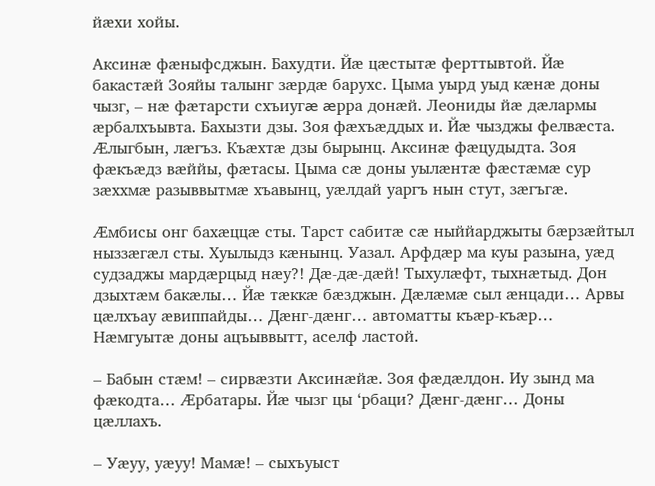йæхи хойы.

Аксинæ фæныфсджын. Бахудти. Йæ цæстытæ ферттывтой. Йæ бакастæй Зояйы талынг зæрдæ барухс. Цыма уырд уыд кæнæ доны чызг, – нæ фæтарсти схъиугæ æрра донæй. Леониды йæ дæлармы æрбалхъывта. Бахызти дзы. Зоя фæхъæддых и. Йæ чызджы фелвæста. Æлыгбын, лæгъз. Къæхтæ дзы бырынц. Аксинæ фæцудыдта. Зоя фæкъæдз вæййы, фæтасы. Цыма сæ доны уылæнтæ фæстæмæ сур зæххмæ разыввытмæ хъавынц, уæлдай уаргъ нын стут, зæгъгæ.

Æмбисы онг бахæццæ сты. Тарст сабитæ сæ ныййарджыты бæрзæйтыл ныззæгæл сты. Хуылыдз кæнынц. Уазал. Арфдæр ма куы разына, уæд судзаджы мардæрцыд нæу?! Дæ-дæ-дæй! Тыхулæфт, тыхнæтыд. Дон дзыхтæм бакæлы… Йæ тæккæ бæзджын. Дæлæмæ сыл æнцади… Арвы цæлхъау æвиппайды… Дæнг-дæнг… автоматты къæр-къæр… Нæмгуытæ доны ацъыввытт, аселф ластой.

– Бабын стæм! – сирвæзти Аксинæйæ. Зоя фæдæлдон. Иу зынд ма фæкодта… Æрбатары. Йæ чызг цы ‘рбаци? Дæнг-дæнг… Доны цæллахъ.

– Уæуу, уæуу! Мамæ! – сыхъуыст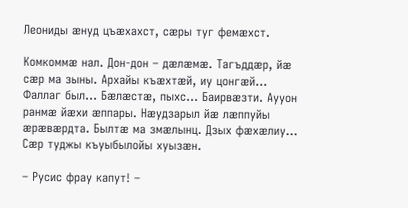Леониды æнуд цъæхахст, сæры туг фемæхст.

Комкоммæ нал. Дон-дон – дæлæмæ. Тагъддæр, йæ сæр ма зыны. Архайы къæхтæй, иу цонгæй… Фаллаг был… Бæлæстæ, пыхс… Баирвæзти. Аууон ранмæ йæхи æппары. Нæудзарыл йæ лæппуйы æрæвæрдта. Былтæ ма змæлынц. Дзых фæхæлиу… Сæр туджы къуыбылойы хуызæн.

– Русис фрау капут! –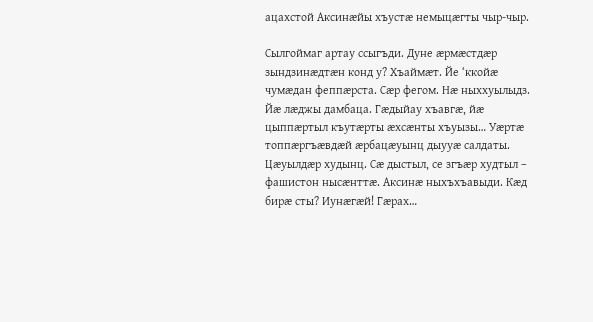ацахстой Аксинæйы хъустæ немыцæгты чыр-чыр.

Сылгоймаг артау ссыгъди. Дуне æрмæстдæр зындзинæдтæн конд у? Хъаймæт. Йе ‘ккойæ чумæдан феппæрста. Сæр фегом. Нæ ныххуылыдз. Йæ лæджы дамбаца. Гæдыйау хъавгæ, йæ цыппæртыл къутæрты æхсæнты хъуызы… Уæртæ топпæргъæвдæй æрбацæуынц дыууæ салдаты. Цæуылдæр худынц. Сæ дыстыл, се згъæр худтыл – фашистон нысæнттæ. Аксинæ ныхъхъавыди. Кæд бирæ сты? Иунæгæй! Гæрах…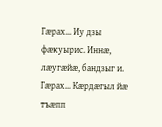Гæрах… Иу дзы фæкуырис. Иннæ, лæугæйæ, бандзыг и. Гæрах… Кæрдæгыл йæ тъæпп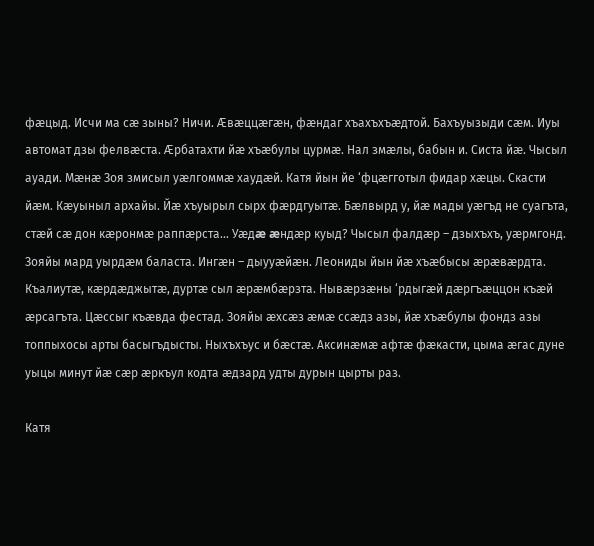фæцыд. Исчи ма сæ зыны? Ничи. Æвæццæгæн, фæндаг хъахъхъæдтой. Бахъуызыди сæм. Иуы автомат дзы фелвæста. Æрбатахти йæ хъæбулы цурмæ. Нал змæлы, бабын и. Систа йæ. Чысыл ауади. Мæнæ Зоя змисыл уæлгоммæ хаудæй. Катя йын йе ‘фцæгготыл фидар хæцы. Скасти йæм. Кæуыныл архайы. Йæ хъуырыл сырх фæрдгуытæ. Бæлвырд у, йæ мады уæгъд не суагъта, стæй сæ дон кæронмæ раппæрста… Уæдæ æндæр куыд? Чысыл фалдæр – дзыхъхъ, уæрмгонд. Зояйы мард уырдæм баласта. Ингæн – дыууæйæн. Леониды йын йæ хъæбысы æрæвæрдта. Къалиутæ, кæрдæджытæ, дуртæ сыл æрæмбæрзта. Нывæрзæны ‘рдыгæй дæргъæццон къæй æрсагъта. Цæссыг къæвда фестад. Зояйы æхсæз æмæ ссæдз азы, йæ хъæбулы фондз азы топпыхосы арты басыгъдысты. Ныхъхъус и бæстæ. Аксинæмæ афтæ фæкасти, цыма æгас дуне уыцы минут йæ сæр æркъул кодта æдзард удты дурын цырты раз.

Катя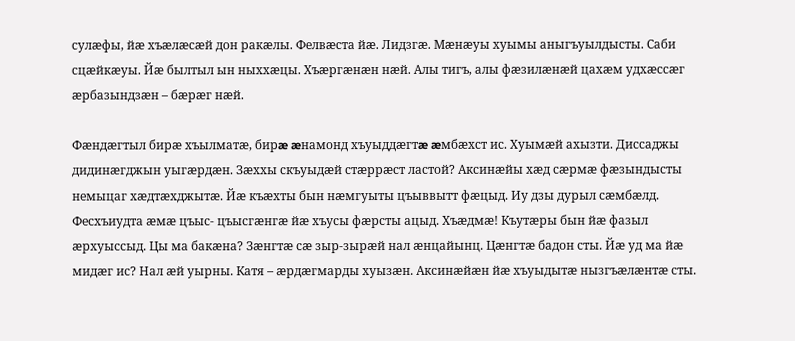сулæфы, йæ хъæлæсæй дон ракæлы. Фелвæста йæ. Лидзгæ. Мæнæуы хуымы аныгъуылдысты. Саби сцæйкæуы. Йæ былтыл ын ныххæцы. Хъæргæнæн нæй. Алы тигъ, алы фæзилæнæй цахæм удхæссæг æрбазындзæн – бæрæг нæй.

Фæндæгтыл бирæ хъылматæ, бирæ æнамонд хъуыддæгтæ æмбæхст ис. Хуымæй ахызти. Диссаджы дидинæгджын уыгæрдæн. Зæххы скъуыдæй стæррæст ластой? Аксинæйы хæд сæрмæ фæзындысты немыцаг хæдтæхджытæ. Йæ къæхты бын нæмгуыты цъыввытт фæцыд. Иу дзы дурыл сæмбæлд. Фесхъиудта æмæ цъыс- цъысгæнгæ йæ хъусы фæрсты ацыд. Хъæдмæ! Къутæры бын йæ фазыл æрхуыссыд. Цы ма бакæна? Зæнгтæ сæ зыр-зырæй нал æнцайынц. Цæнгтæ бадон сты. Йæ уд ма йæ мидæг ис? Нал æй уырны. Катя – æрдæгмарды хуызæн. Аксинæйæн йæ хъуыдытæ нызгъæлæнтæ сты.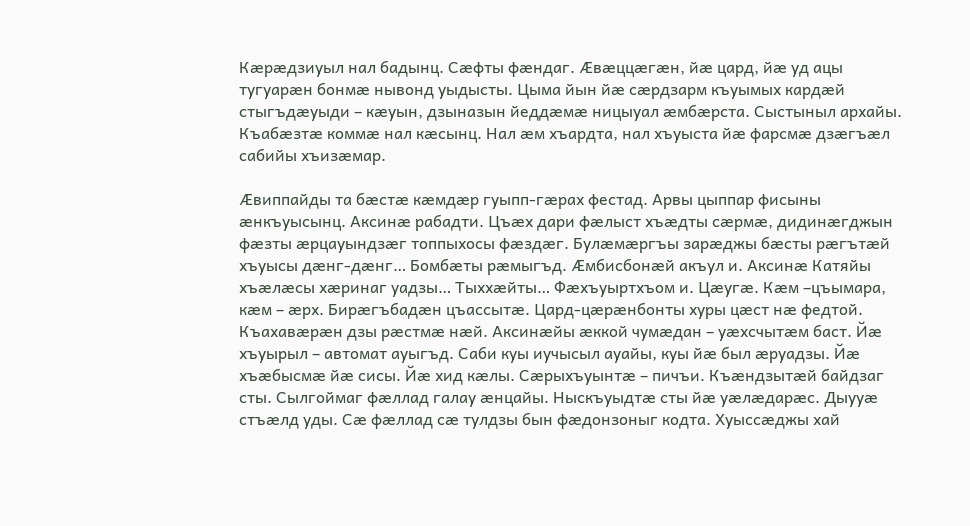Кæрæдзиуыл нал бадынц. Сæфты фæндаг. Æвæццæгæн, йæ цард, йæ уд ацы тугуарæн бонмæ нывонд уыдысты. Цыма йын йæ сæрдзарм къуымых кардæй стыгъдæуыди – кæуын, дзыназын йеддæмæ ницыуал æмбæрста. Сыстыныл архайы. Къабæзтæ коммæ нал кæсынц. Нал æм хъардта, нал хъуыста йæ фарсмæ дзæгъæл сабийы хъизæмар.

Æвиппайды та бæстæ кæмдæр гуыпп-гæрах фестад. Арвы цыппар фисыны æнкъуысынц. Аксинæ рабадти. Цъæх дари фæлыст хъæдты сæрмæ, дидинæгджын фæзты æрцауындзæг топпыхосы фæздæг. Булæмæргъы зарæджы бæсты рæгътæй хъуысы дæнг-дæнг… Бомбæты рæмыгъд. Æмбисбонæй акъул и. Аксинæ Катяйы хъæлæсы хæринаг уадзы… Тыххæйты… Фæхъуыртхъом и. Цæугæ. Кæм –цъымара, кæм – æрх. Бирæгъбадæн цъассытæ. Цард-цæрæнбонты хуры цæст нæ федтой. Къахавæрæн дзы рæстмæ нæй. Аксинæйы æккой чумæдан – уæхсчытæм баст. Йæ хъуырыл – автомат ауыгъд. Саби куы иучысыл ауайы, куы йæ был æруадзы. Йæ хъæбысмæ йæ сисы. Йæ хид кæлы. Сæрыхъуынтæ – пичъи. Къæндзытæй байдзаг сты. Сылгоймаг фæллад галау æнцайы. Ныскъуыдтæ сты йæ уæлæдарæс. Дыууæ стъæлд уды. Сæ фæллад сæ тулдзы бын фæдонзоныг кодта. Хуыссæджы хай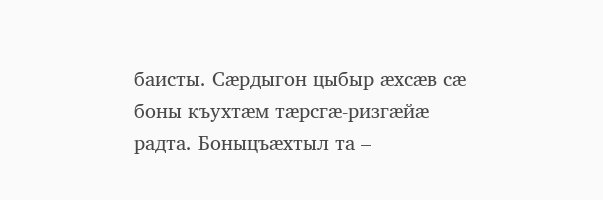баисты. Сæрдыгон цыбыр æхсæв сæ боны къухтæм тæрсгæ-ризгæйæ радта. Боныцъæхтыл та –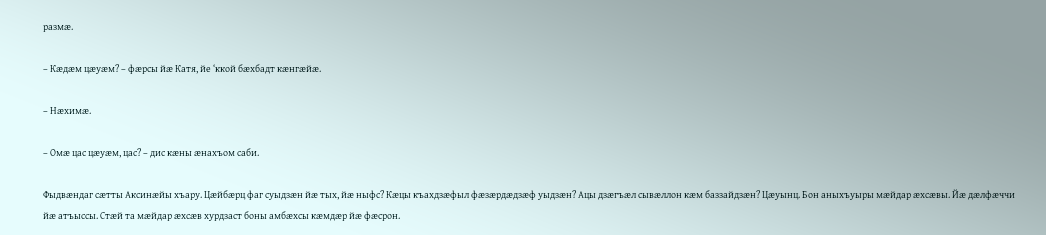размæ.

– Кæдæм цæуæм? – фæрсы йæ Катя, йе ‘ккой бæхбадт кæнгæйæ.

– Нæхимæ.

– Омæ цас цæуæм, цас? – дис кæны æнахъом саби.

Фыдвæндаг сæтты Аксинæйы хъару. Цæйбæрц фаг суыдзæн йæ тых, йæ ныфс? Кæцы къахдзæфыл фæзæрдæдзæф уыдзæн? Ацы дзæгъæл сывæллон кæм баззайдзæн? Цæуынц. Бон аныхъуыры мæйдар æхсæвы. Йæ дæлфæччи йæ атъыссы. Стæй та мæйдар æхсæв хурдзаст боны амбæхсы кæмдæр йæ фæсрон.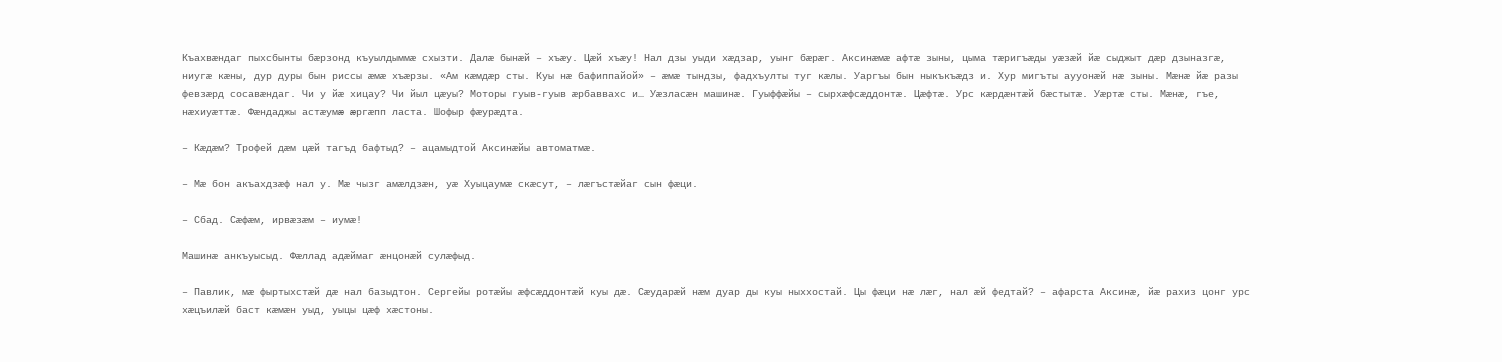Къахвæндаг пыхсбынты бæрзонд къуылдыммæ схызти. Далæ бынæй – хъæу. Цæй хъæу! Нал дзы уыди хæдзар, уынг бæрæг. Аксинæмæ афтæ зыны, цыма тæригъæды уæзæй йæ сыджыт дæр дзыназгæ, ниугæ кæны, дур дуры бын риссы æмæ хъæрзы. «Ам кæмдæр сты. Куы нæ бафиппайой» – æмæ тындзы, фадхъулты туг кæлы. Уаргъы бын ныкъкъæдз и. Хур мигъты аууонæй нæ зыны. Мæнæ йæ разы февзæрд сосавæндаг. Чи у йæ хицау? Чи йыл цæуы? Моторы гуыв-гуыв æрбаввахс и… Уæзласæн машинæ. Гуыффæйы – сырхæфсæддонтæ. Цæфтæ. Урс кæрдæнтæй бæстытæ. Уæртæ сты. Мæнæ, гъе, нæхиуæттæ. Фæндаджы астæумæ æргæпп ласта. Шофыр фæурæдта.

– Кæдæм? Трофей дæм цæй тагъд бафтыд? – ацамыдтой Аксинæйы автоматмæ.

– Мæ бон акъахдзæф нал у. Мæ чызг амæлдзæн, уæ Хуыцаумæ скæсут, – лæгъстæйаг сын фæци.

– Сбад. Сæфæм, ирвæзæм – иумæ!

Машинæ анкъуысыд. Фæллад адæймаг æнцонæй сулæфыд.

– Павлик, мæ фыртыхстæй дæ нал базыдтон. Сергейы ротæйы æфсæддонтæй куы дæ. Сæударæй нæм дуар ды куы ныххостай. Цы фæци нæ лæг, нал æй федтай? – афарста Аксинæ, йæ рахиз цонг урс хæцъилæй баст кæмæн уыд, уыцы цæф хæстоны.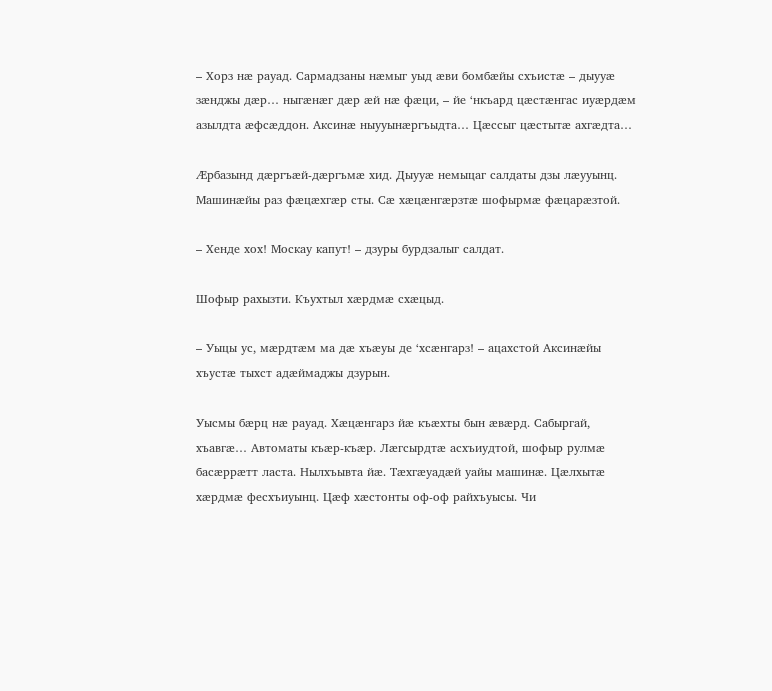– Хорз нæ рауад. Сармадзаны нæмыг уыд æви бомбæйы схъистæ – дыууæ зæнджы дæр… ныгæнæг дæр æй нæ фæци, – йе ‘нкъард цæстæнгас иуæрдæм азылдта æфсæддон. Аксинæ ныууынæргъыдта… Цæссыг цæстытæ ахгæдта…

Æрбазынд дæргъæй-дæргъмæ хид. Дыууæ немыцаг салдаты дзы лæууынц. Машинæйы раз фæцæхгæр сты. Сæ хæцæнгæрзтæ шофырмæ фæцарæзтой.

– Хенде хох! Москау капут! – дзуры бурдзалыг салдат.

Шофыр рахызти. Къухтыл хæрдмæ схæцыд.

– Уыцы ус, мæрдтæм ма дæ хъæуы де ‘хсæнгарз! – ацахстой Аксинæйы хъустæ тыхст адæймаджы дзурын.

Уысмы бæрц нæ рауад. Хæцæнгарз йæ къæхты бын æвæрд. Сабыргай, хъавгæ… Автоматы къæр-къæр. Лæгсырдтæ асхъиудтой, шофыр рулмæ басæррæтт ласта. Нылхъывта йæ. Тæхгæуадæй уайы машинæ. Цæлхытæ хæрдмæ фесхъиуынц. Цæф хæстонты оф-оф райхъуысы. Чи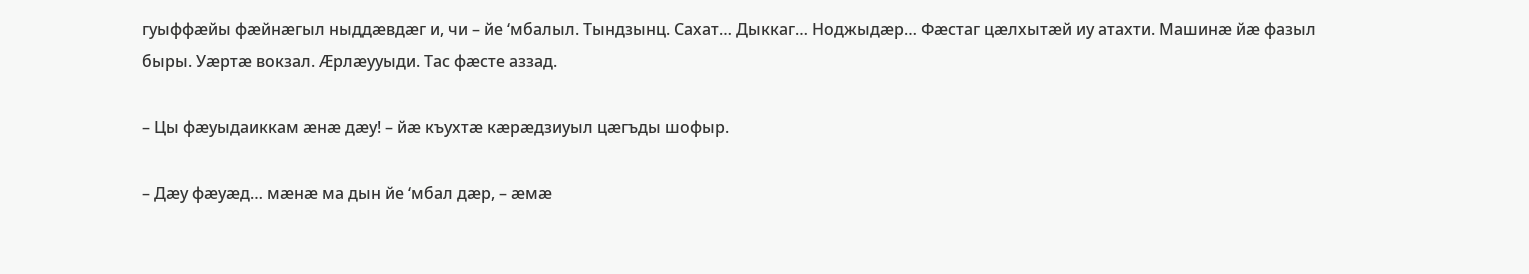гуыффæйы фæйнæгыл ныддæвдæг и, чи – йе ‘мбалыл. Тындзынц. Сахат… Дыккаг… Ноджыдæр… Фæстаг цæлхытæй иу атахти. Машинæ йæ фазыл быры. Уæртæ вокзал. Æрлæууыди. Тас фæсте аззад.

– Цы фæуыдаиккам æнæ дæу! – йæ къухтæ кæрæдзиуыл цæгъды шофыр.

– Дæу фæуæд… мæнæ ма дын йе ‘мбал дæр, – æмæ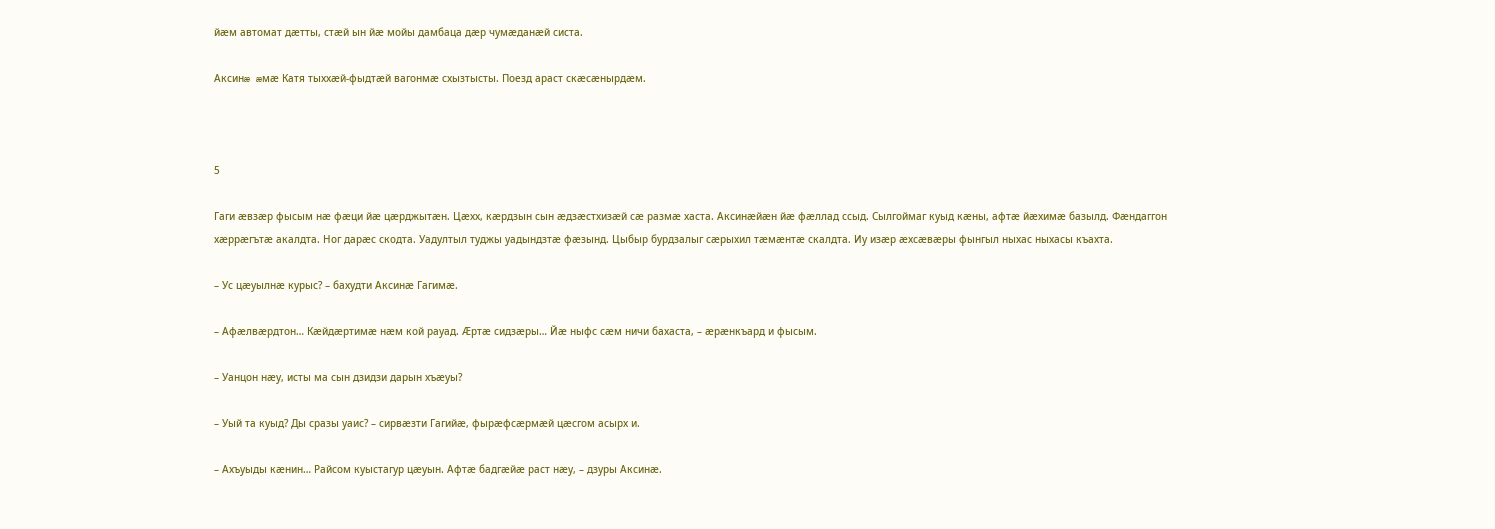йæм автомат дæтты, стæй ын йæ мойы дамбаца дæр чумæданæй систа.

Аксинæ æмæ Катя тыххæй-фыдтæй вагонмæ схызтысты. Поезд араст скæсæнырдæм.



5

Гаги æвзæр фысым нæ фæци йæ цæрджытæн. Цæхх, кæрдзын сын æдзæстхизæй сæ размæ хаста. Аксинæйæн йæ фæллад ссыд. Сылгоймаг куыд кæны, афтæ йæхимæ базылд. Фæндаггон хæррæгътæ акалдта. Ног дарæс скодта. Уадултыл туджы уадындзтæ фæзынд. Цыбыр бурдзалыг сæрыхил тæмæнтæ скалдта. Иу изæр æхсæвæры фынгыл ныхас ныхасы къахта.

– Ус цæуылнæ курыс? – бахудти Аксинæ Гагимæ.

– Афæлвæрдтон… Кæйдæртимæ нæм кой рауад. Æртæ сидзæры… Йæ ныфс сæм ничи бахаста, – æрæнкъард и фысым.

– Уанцон нæу, исты ма сын дзидзи дарын хъæуы?

– Уый та куыд? Ды сразы уаис? – сирвæзти Гагийæ, фырæфсæрмæй цæсгом асырх и.

– Ахъуыды кæнин… Райсом куыстагур цæуын. Афтæ бадгæйæ раст нæу, – дзуры Аксинæ.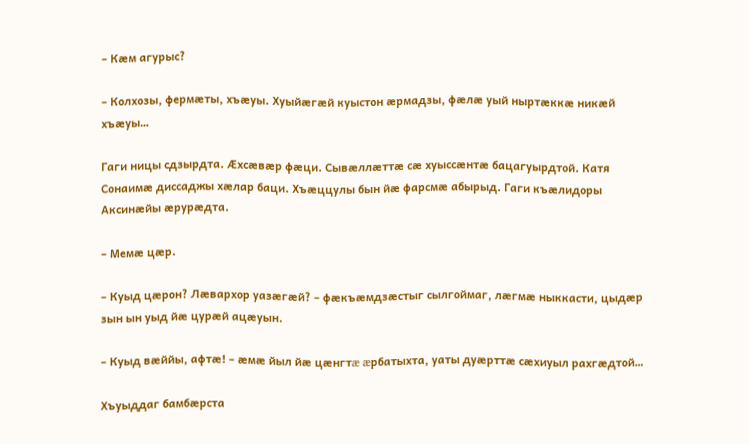– Кæм агурыс?

– Колхозы, фермæты, хъæуы. Хуыйæгæй куыстон æрмадзы, фæлæ уый ныртæккæ никæй хъæуы…

Гаги ницы сдзырдта. Æхсæвæр фæци. Сывæллæттæ сæ хуыссæнтæ бацагуырдтой. Катя Сонаимæ диссаджы хæлар баци. Хъæццулы бын йæ фарсмæ абырыд. Гаги къæлидоры Аксинæйы æрурæдта.

– Мемæ цæр.

– Куыд цæрон? Лæвархор уазæгæй? – фæкъæмдзæстыг сылгоймаг, лæгмæ ныккасти, цыдæр зын ын уыд йæ цурæй ацæуын.

– Куыд вæййы, афтæ! – æмæ йыл йæ цæнгтæ æрбатыхта, уаты дуæрттæ сæхиуыл рахгæдтой…

Хъуыддаг бамбæрста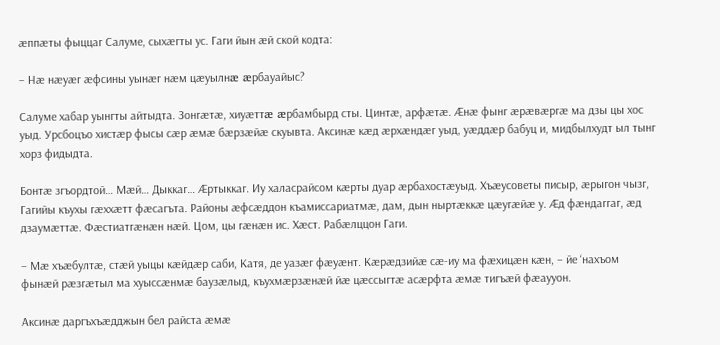æппæты фыццаг Салуме, сыхæгты ус. Гаги йын æй ской кодта:

– Нæ нæуæг æфсины уынæг нæм цæуылнæ æрбауайыс?

Салуме хабар уынгты айтыдта. Зонгæтæ, хиуæттæ æрбамбырд сты. Цинтæ, арфæтæ. Æнæ фынг æрæвæргæ ма дзы цы хос уыд. Урсбоцъо хистæр фысы сæр æмæ бæрзæйæ скуывта. Аксинæ кæд æрхæндæг уыд, уæддæр бабуц и, мидбылхудт ыл тынг хорз фидыдта.

Бонтæ згъордтой… Мæй… Дыккаг… Æртыккаг. Иу халасрайсом кæрты дуар æрбахостæуыд. Хъæусоветы писыр, æрыгон чызг, Гагийы къухы гæххæтт фæсагъта. Районы æфсæддон къамиссариатмæ, дам, дын ныртæккæ цæугæйæ у. Æд фæндаггаг, æд дзаумæттæ. Фæстиатгæнæн нæй. Цом, цы гæнæн ис. Хæст. Рабæлццон Гаги.

– Мæ хъæбултæ, стæй уыцы кæйдæр саби, Катя, де уазæг фæуæнт. Кæрæдзийæ сæ-иу ма фæхицæн кæн, – йе ‘нахъом фынæй рæзгæтыл ма хуыссæнмæ баузæлыд, къухмæрзæнæй йæ цæссыгтæ асæрфта æмæ тигъæй фæаууон.

Аксинæ даргъхъæдджын бел райста æмæ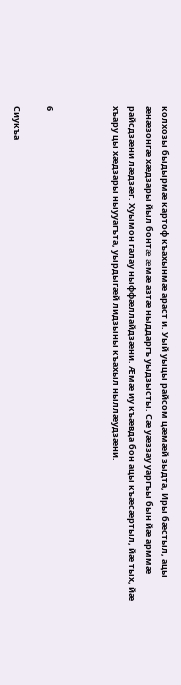колхозы быдырмæ картоф къахынмæ араст и. Уый уыцы райсом цæмæй зыдта, Иры бæстыл, ацы æнæзонгæ хæдзары йыл бонтæ æмæ азтæ ныддаргъ уыдзысты. Сæ уæззау уаргъы бын йæ арммæ райсдзæни лæдзæг. Хуымон галау ныффæллайдзæни. Æмæ иу къæвда бон ацы къæсæртыл, йæ тых, йæ хъару цы хæдзары ныууагъта, уырдыгæй лидзыны къахыл ныллæудзæни.



6

Сиукъа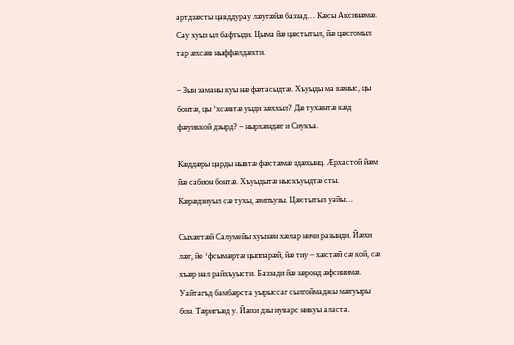артдзæсты цавддурау лæугæйæ баззад… Кæсы Аксинæмæ. Сау хуыз ыл бафтыди. Цыма йæ цæстытыл, йæ цæсгомыл тар æхсæв ныффæлдæхти.

– Зын заманы куы нæ фæтасыдтæ. Хъуыды ма кæныс, цы бонтæ, цы ‘хсæвтæ уыди зæххыл? Дæ тухæнтæ кæд фæуиккой дзырд? – нырхæндæг и Сиукъа.

Кæддæры царды нывтæ фæстæмæ здæхынц. Æрхастой йæм йæ сабион бонтæ. Хъуыдытæ ныскъуыдтæ сты. Кæрæдзиуыл сæ тухы, æмпъузы. Цæстытыл уайы…

Сыхæгтæй Салумейы хуызæн хæлар ничи разынди. Йæхи лæг, йе ‘фсымæртæ цыппарæй, йæ тиу – хæстæй сæ кой, сæ хъæр нал райхъуысти. Баззади йæ зæронд æфсинимæ. Уайтагъд бамбæрста уырыссаг сылгоймаджы мæгуыры бон. Тæригъæд у. Йæхи дзы иуварс никуы аласта.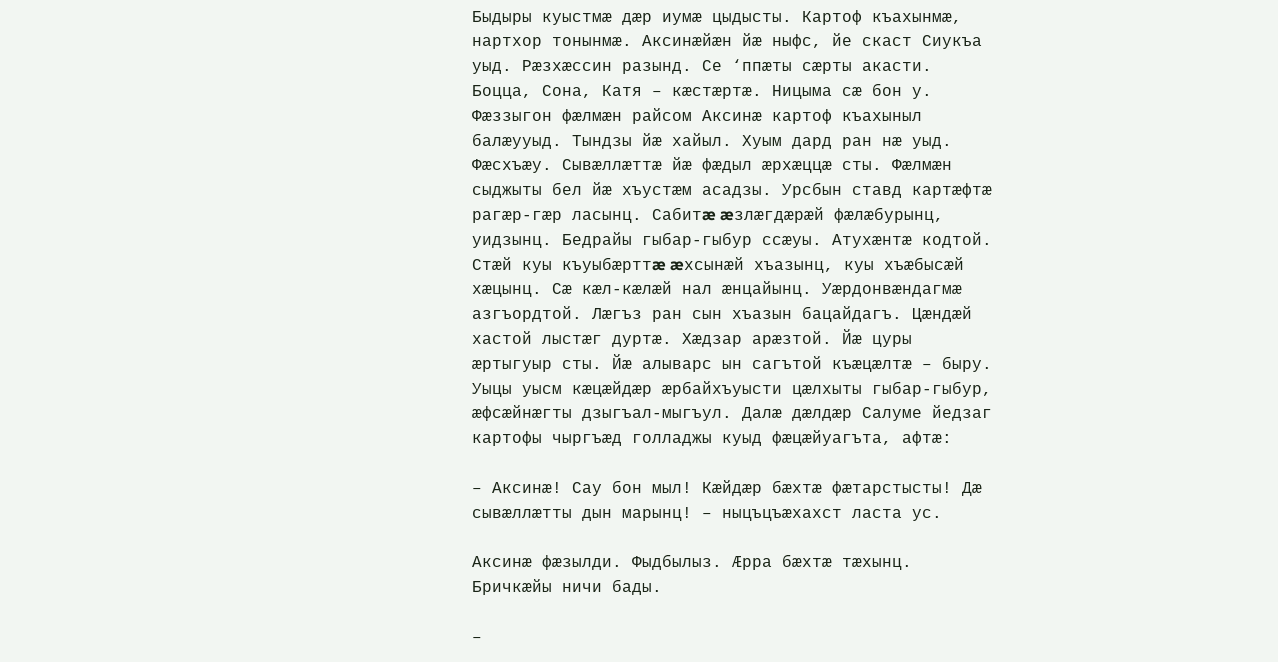Быдыры куыстмæ дæр иумæ цыдысты. Картоф къахынмæ, нартхор тонынмæ. Аксинæйæн йæ ныфс, йе скаст Сиукъа уыд. Рæзхæссин разынд. Се ‘ппæты сæрты акасти. Боцца, Сона, Катя – кæстæртæ. Ницыма сæ бон у. Фæззыгон фæлмæн райсом Аксинæ картоф къахыныл балæууыд. Тындзы йæ хайыл. Хуым дард ран нæ уыд. Фæсхъæу. Сывæллæттæ йæ фæдыл æрхæццæ сты. Фæлмæн сыджыты бел йæ хъустæм асадзы. Урсбын ставд картæфтæ рагæр-гæр ласынц. Сабитæ æзлæгдæрæй фæлæбурынц, уидзынц. Бедрайы гыбар-гыбур ссæуы. Атухæнтæ кодтой. Стæй куы къуыбæрттæ æхсынæй хъазынц, куы хъæбысæй хæцынц. Сæ кæл-кæлæй нал æнцайынц. Уæрдонвæндагмæ азгъордтой. Лæгъз ран сын хъазын бацайдагъ. Цæндæй хастой лыстæг дуртæ. Хæдзар арæзтой. Йæ цуры æртыгуыр сты. Йæ алыварс ын сагътой къæцæлтæ – быру. Уыцы уысм кæцæйдæр æрбайхъуысти цæлхыты гыбар-гыбур, æфсæйнæгты дзыгъал-мыгъул. Далæ дæлдæр Салуме йедзаг картофы чыргъæд голладжы куыд фæцæйуагъта, афтæ:

– Аксинæ! Сау бон мыл! Кæйдæр бæхтæ фæтарстысты! Дæ сывæллæтты дын марынц! – ныцъцъæхахст ласта ус.

Аксинæ фæзылди. Фыдбылыз. Æрра бæхтæ тæхынц. Бричкæйы ничи бады.

–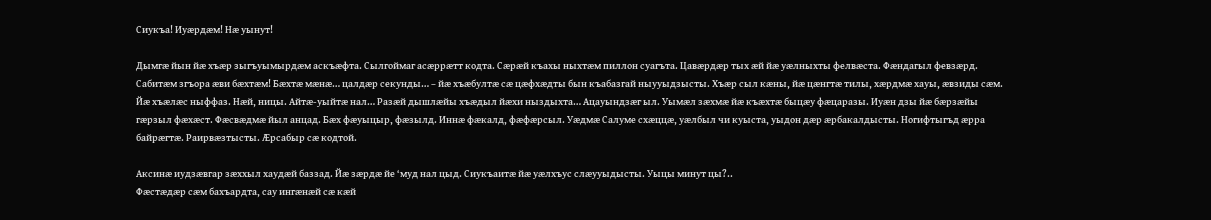Сиукъа! Иуæрдæм! Нæ уынут!

Дымгæ йын йæ хъæр зыгъуымырдæм аскъæфта. Сылгоймаг асæррæтт кодта. Сæрæй къахы ныхтæм пиллон суагъта. Цавæрдæр тых æй йæ уæлныхты фелвæста. Фæндагыл февзæрд. Сабитæм згъора æви бæхтæм! Бæхтæ мæнæ… цалдæр секунды… – йæ хъæбултæ сæ цæфхæдты бын къабазгай ныууыдзысты. Хъæр сыл кæны, йæ цæнгтæ тилы, хæрдмæ хауы, æвзиды сæм. Йæ хъæлæс ныффаз. Нæй, ницы. Айтæ-уыйтæ нал… Разæй дышлæйы хъæдыл йæхи ныздыхта… Ацауындзæг ыл. Уымæл зæхмæ йæ къæхтæ быцæу фæцаразы. Иуæн дзы йæ бæрзæйы гæрзыл фæхæст. Фæсвæдмæ йыл анцад. Бæх фæуыцыр, фæзылд. Иннæ фæкалд, фæфæрсыл. Уæдмæ Салуме схæццæ, уæлбыл чи куыста, уыдон дæр æрбакалдысты. Ногифтыгъд æрра байрæгтæ. Раирвæзтысты. Æрсабыр сæ кодтой.

Аксинæ иудзæвгар зæххыл хаудæй баззад. Йæ зæрдæ йе ‘муд нал цыд. Сиукъаитæ йæ уæлхъус слæууыдысты. Уыцы минут цы?..
Фæстæдæр сæм бахъардта, сау ингæнæй сæ кæй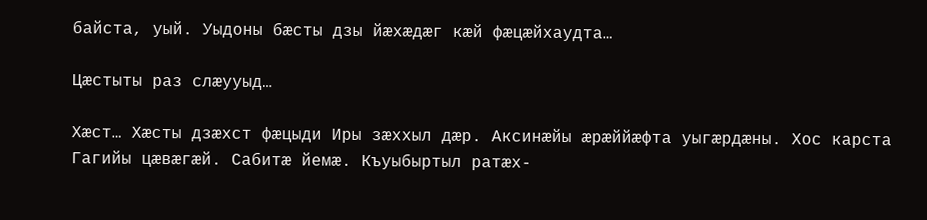байста, уый. Уыдоны бæсты дзы йæхæдæг кæй фæцæйхаудта…

Цæстыты раз слæууыд…

Хæст… Хæсты дзæхст фæцыди Иры зæххыл дæр. Аксинæйы æрæййæфта уыгæрдæны. Хос карста Гагийы цæвæгæй. Сабитæ йемæ. Къуыбыртыл ратæх-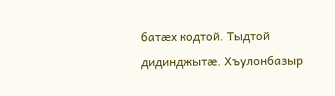батæх кодтой. Тыдтой дидинджытæ. Хъулонбазыр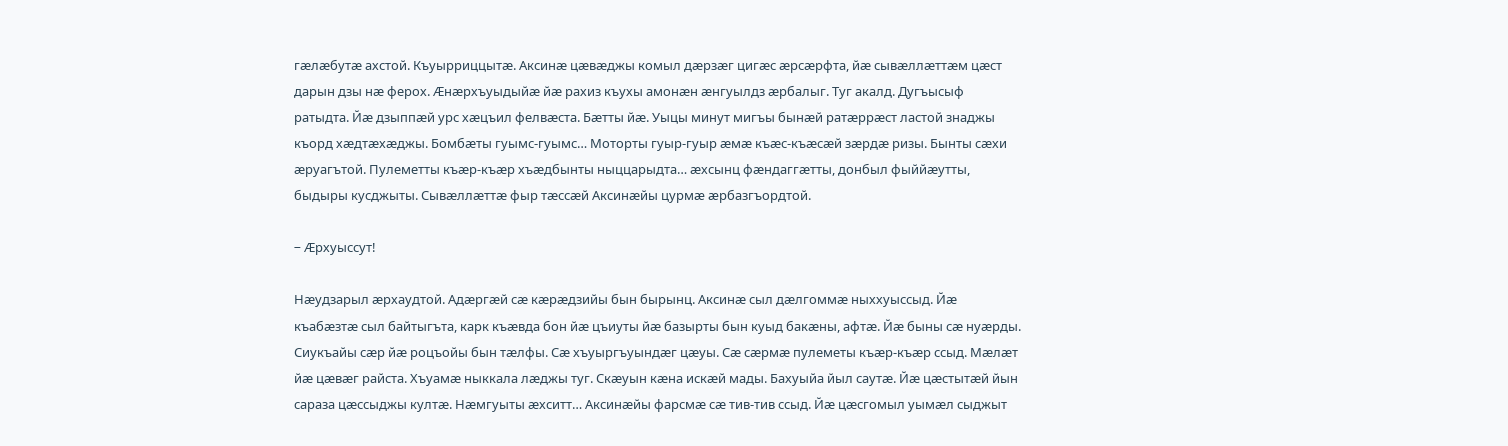гæлæбутæ ахстой. Къуырриццытæ. Аксинæ цæвæджы комыл дæрзæг цигæс æрсæрфта, йæ сывæллæттæм цæст дарын дзы нæ ферох. Æнæрхъуыдыйæ йæ рахиз къухы амонæн æнгуылдз æрбалыг. Туг акалд. Дугъысыф ратыдта. Йæ дзыппæй урс хæцъил фелвæста. Бæтты йæ. Уыцы минут мигъы бынæй ратæррæст ластой знаджы къорд хæдтæхæджы. Бомбæты гуымс-гуымс… Моторты гуыр-гуыр æмæ къæс-къæсæй зæрдæ ризы. Бынты сæхи æруагътой. Пулеметты къæр-къæр хъæдбынты ныццарыдта… æхсынц фæндаггæтты, донбыл фыййæутты, быдыры кусджыты. Сывæллæттæ фыр тæссæй Аксинæйы цурмæ æрбазгъордтой.

– Æрхуыссут!

Нæудзарыл æрхаудтой. Адæргæй сæ кæрæдзийы бын бырынц. Аксинæ сыл дæлгоммæ ныххуыссыд. Йæ къабæзтæ сыл байтыгъта, карк къæвда бон йæ цъиуты йæ базырты бын куыд бакæны, афтæ. Йæ быны сæ нуæрды. Сиукъайы сæр йæ роцъойы бын тæлфы. Сæ хъуыргъуындæг цæуы. Сæ сæрмæ пулеметы къæр-къæр ссыд. Мæлæт йæ цæвæг райста. Хъуамæ ныккала лæджы туг. Скæуын кæна искæй мады. Бахуыйа йыл саутæ. Йæ цæстытæй йын сараза цæссыджы култæ. Нæмгуыты æхситт… Аксинæйы фарсмæ сæ тив-тив ссыд. Йæ цæсгомыл уымæл сыджыт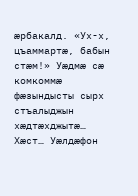æрбакалд. «Ух-х, цъаммартæ, бабын стæм!» Уæдмæ сæ комкоммæ фæзындысты сырх стъалыджын хæдтæхджытæ… Хæст… Уæлдæфон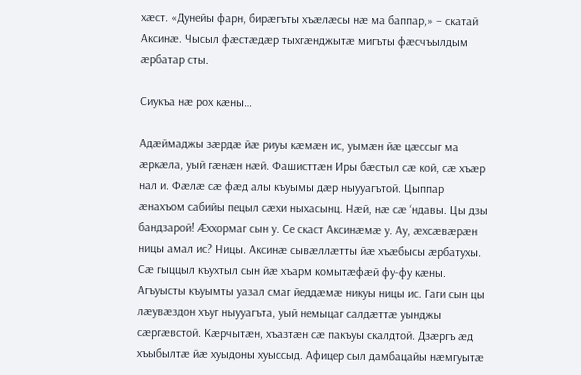хæст. «Дунейы фарн, бирæгъты хъæлæсы нæ ма баппар,» – скатай Аксинæ. Чысыл фæстæдæр тыхгæнджытæ мигъты фæсчъылдым æрбатар сты.

Сиукъа нæ рох кæны…

Адæймаджы зæрдæ йæ риуы кæмæн ис, уымæн йæ цæссыг ма æркæла, уый гæнæн нæй. Фашисттæн Иры бæстыл сæ кой, сæ хъæр нал и. Фæлæ сæ фæд алы къуымы дæр ныууагътой. Цыппар æнахъом сабийы пецыл сæхи ныхасынц. Нæй, нæ сæ ‘ндавы. Цы дзы бандзарой! Æххормаг сын у. Се скаст Аксинæмæ у. Ау, æхсæвæрæн ницы амал ис? Ницы. Аксинæ сывæллæтты йæ хъæбысы æрбатухы. Сæ гыццыл къухтыл сын йæ хъарм комытæфæй фу-фу кæны. Агъуысты къуымты уазал смаг йеддæмæ никуы ницы ис. Гаги сын цы лæувæздон хъуг ныууагъта, уый немыцаг салдæттæ уынджы сæргæвстой. Кæрчытæн, хъазтæн сæ пакъуы скалдтой. Дзæргъ æд хъыбылтæ йæ хуыдоны хуыссыд. Афицер сыл дамбацайы нæмгуытæ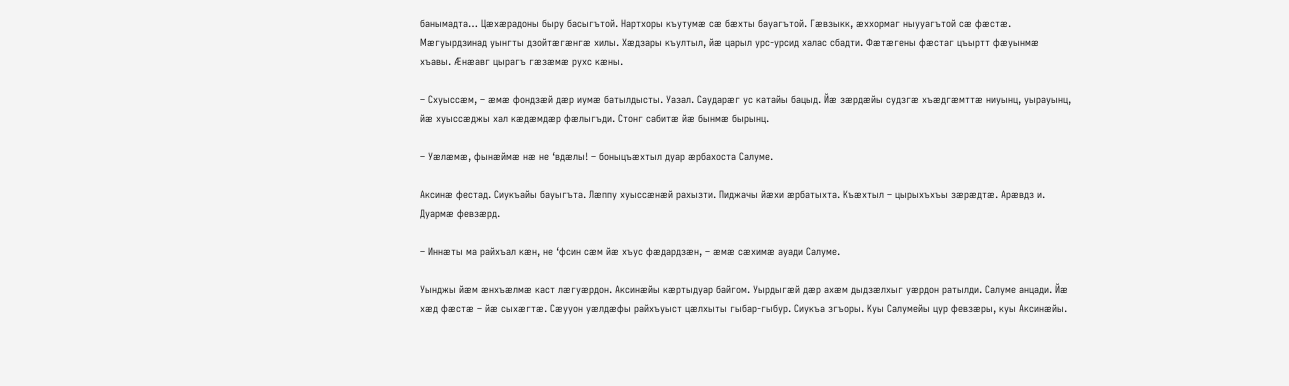банымадта… Цæхæрадоны быру басыгътой. Нартхоры къутумæ сæ бæхты бауагътой. Гæвзыкк, æххормаг ныууагътой сæ фæстæ. Мæгуырдзинад уынгты дзойтæгæнгæ хилы. Хæдзары къултыл, йæ царыл урс-урсид халас сбадти. Фæтæгены фæстаг цъыртт фæуынмæ хъавы. Æнæавг цырагъ гæзæмæ рухс кæны.

– Схуыссæм, – æмæ фондзæй дæр иумæ батылдысты. Уазал. Саударæг ус катайы бацыд. Йæ зæрдæйы судзгæ хъæдгæмттæ ниуынц, уырауынц, йæ хуыссæджы хал кæдæмдæр фæлыгъди. Стонг сабитæ йæ бынмæ бырынц.

– Уæлæмæ, фынæймæ нæ не ‘вдæлы! – боныцъæхтыл дуар æрбахоста Салуме.

Аксинæ фестад. Сиукъайы бауыгъта. Лæппу хуыссæнæй рахызти. Пиджачы йæхи æрбатыхта. Къæхтыл – цырыхъхъы зæрæдтæ. Арæвдз и. Дуармæ февзæрд.

– Иннæты ма райхъал кæн, не ‘фсин сæм йæ хъус фæдардзæн, – æмæ сæхимæ ауади Салуме.

Уынджы йæм æнхъæлмæ каст лæгуæрдон. Аксинæйы кæртыдуар байгом. Уырдыгæй дæр ахæм дыдзæлхыг уæрдон ратылди. Салуме анцади. Йæ хæд фæстæ – йæ сыхæгтæ. Сæууон уæлдæфы райхъуыст цæлхыты гыбар-гыбур. Сиукъа згъоры. Куы Салумейы цур февзæры, куы Аксинæйы.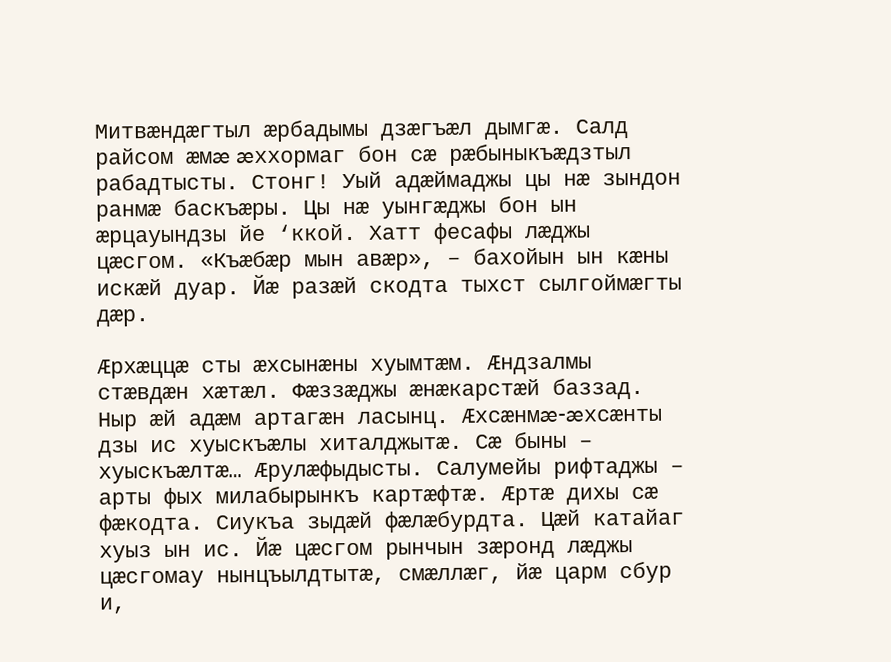Митвæндæгтыл æрбадымы дзæгъæл дымгæ. Салд райсом æмæ æххормаг бон сæ рæбыныкъæдзтыл рабадтысты. Стонг! Уый адæймаджы цы нæ зындон ранмæ баскъæры. Цы нæ уынгæджы бон ын æрцауындзы йе ‘ккой. Хатт фесафы лæджы цæсгом. «Къæбæр мын авæр», – бахойын ын кæны искæй дуар. Йæ разæй скодта тыхст сылгоймæгты дæр.

Æрхæццæ сты æхсынæны хуымтæм. Æндзалмы стæвдæн хæтæл. Фæззæджы æнæкарстæй баззад. Ныр æй адæм артагæн ласынц. Æхсæнмæ-æхсæнты дзы ис хуыскъæлы хиталджытæ. Сæ быны – хуыскъæлтæ… Æрулæфыдысты. Салумейы рифтаджы – арты фых милабырынкъ картæфтæ. Æртæ дихы сæ фæкодта. Сиукъа зыдæй фæлæбурдта. Цæй катайаг хуыз ын ис. Йæ цæсгом рынчын зæронд лæджы цæсгомау нынцъылдтытæ, смæллæг, йæ царм сбур и,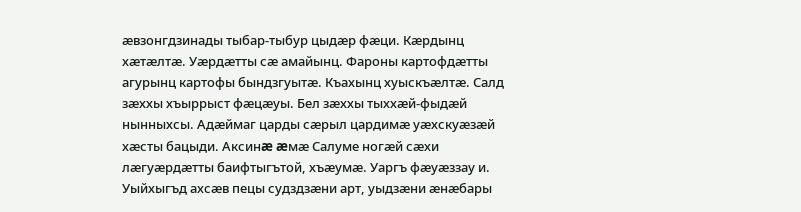æвзонгдзинады тыбар-тыбур цыдæр фæци. Кæрдынц хæтæлтæ. Уæрдæтты сæ амайынц. Фароны картофдæтты агурынц картофы бындзгуытæ. Къахынц хуыскъæлтæ. Салд зæххы хъыррыст фæцæуы. Бел зæххы тыххæй-фыдæй нынныхсы. Адæймаг царды сæрыл цардимæ уæхскуæзæй хæсты бацыди. Аксинæ æмæ Салуме ногæй сæхи лæгуæрдæтты баифтыгътой, хъæумæ. Уаргъ фæуæззау и. Уыйхыгъд ахсæв пецы судздзæни арт, уыдзæни æнæбары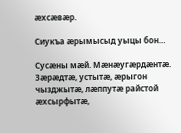æхсæвæр.

Сиукъа æрымысыд уыцы бон…

Сусæны мæй. Мæнæугæрдæнтæ. Зæрæдтæ, устытæ, æрыгон чызджытæ, лæппутæ райстой æхсырфытæ,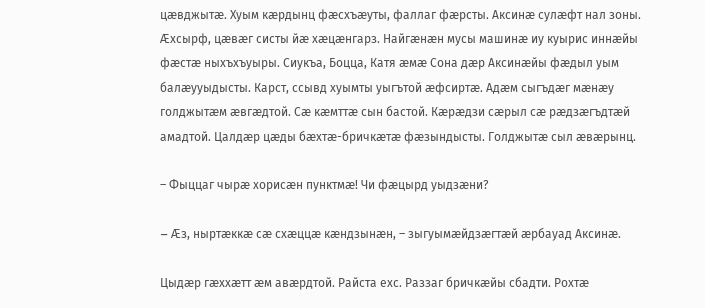цæвджытæ. Хуым кæрдынц фæсхъæуты, фаллаг фæрсты. Аксинæ сулæфт нал зоны. Æхсырф, цæвæг систы йæ хæцæнгарз. Найгæнæн мусы машинæ иу куырис иннæйы фæстæ ныхъхъуыры. Сиукъа, Боцца, Катя æмæ Сона дæр Аксинæйы фæдыл уым балæууыдысты. Карст, ссывд хуымты уыгътой æфсиртæ. Адæм сыгъдæг мæнæу голджытæм æвгæдтой. Сæ кæмттæ сын бастой. Кæрæдзи сæрыл сæ рæдзæгъдтæй амадтой. Цалдæр цæды бæхтæ-бричкæтæ фæзындысты. Голджытæ сыл æвæрынц.

– Фыццаг чырæ хорисæн пунктмæ! Чи фæцырд уыдзæни?

– Æз, ныртæккæ сæ схæццæ кæндзынæн, – зыгуымæйдзæгтæй æрбауад Аксинæ.

Цыдæр гæххæтт æм авæрдтой. Райста ехс. Раззаг бричкæйы сбадти. Рохтæ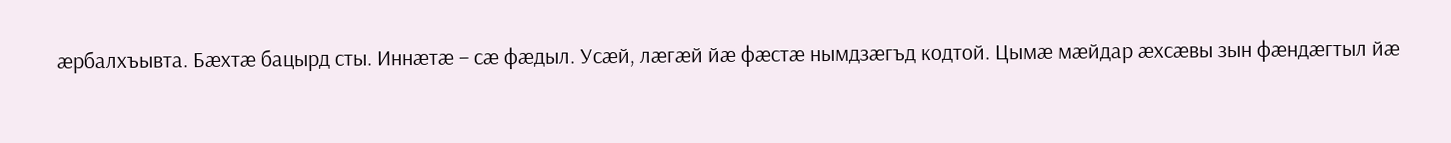æрбалхъывта. Бæхтæ бацырд сты. Иннæтæ – сæ фæдыл. Усæй, лæгæй йæ фæстæ нымдзæгъд кодтой. Цымæ мæйдар æхсæвы зын фæндæгтыл йæ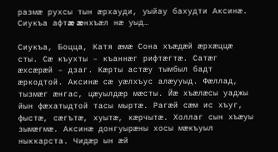размæ рухсы тын æрхауди, уыйау бахудти Аксинæ. Сиукъа афтæ æнхъæл нæ уыд…

Сиукъа, Боцца, Катя æмæ Сона хъæдæй æрхæццæ сты. Сæ къухты – къаннæг рифтæгтæ. Сатæг æхсæрæй – дзаг. Кæрты астæу тымбыл бадт æркодтой. Аксинæ сæ уæлхъус алæууыд. Фæллад, тызмæг æнгас, цæуылдæр мæсты. Йæ хъæлæсы уаджы йын фæхатыдтой тасы мыртæ. Рагæй сæм ис хъуг, фыстæ, сæгътæ, хуытæ, кæрчытæ. Холлаг сын хъæуы зымæгмæ. Аксинæ донгуырæны хосы мæкъуыл ныккарста. Чидæр ын æй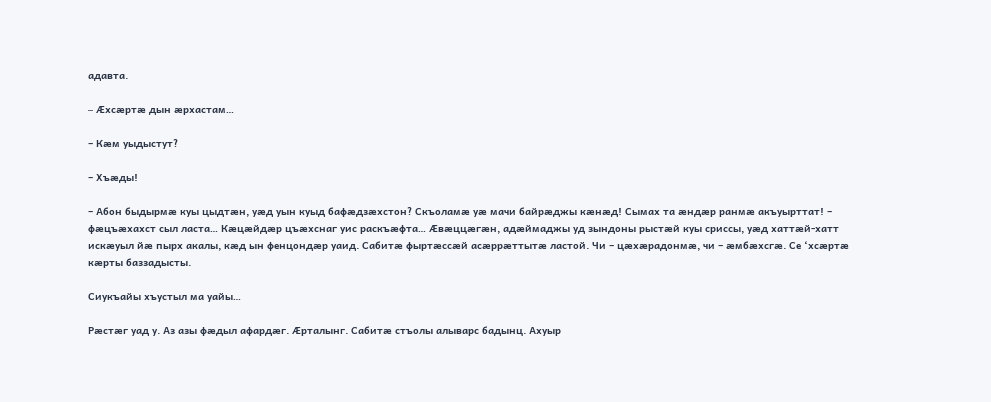адавта.

– Æхсæртæ дын æрхастам…

– Кæм уыдыстут?

– Хъæды!

– Абон быдырмæ куы цыдтæн, уæд уын куыд бафæдзæхстон? Скъоламæ уæ мачи байрæджы кæнæд! Сымах та æндæр ранмæ акъуырттат! – фæцъæхахст сыл ласта… Кæцæйдæр цъæхснаг уис раскъæфта… Æвæццæгæн, адæймаджы уд зындоны рыстæй куы сриссы, уæд хаттæй-хатт искæуыл йæ пырх акалы, кæд ын фенцондæр уаид. Сабитæ фыртæссæй асæррæттытæ ластой. Чи – цæхæрадонмæ, чи – æмбæхсгæ. Се ‘хсæртæ кæрты баззадысты.

Сиукъайы хъустыл ма уайы…

Рæстæг уад у. Аз азы фæдыл афардæг. Æрталынг. Сабитæ стъолы алыварс бадынц. Ахуыр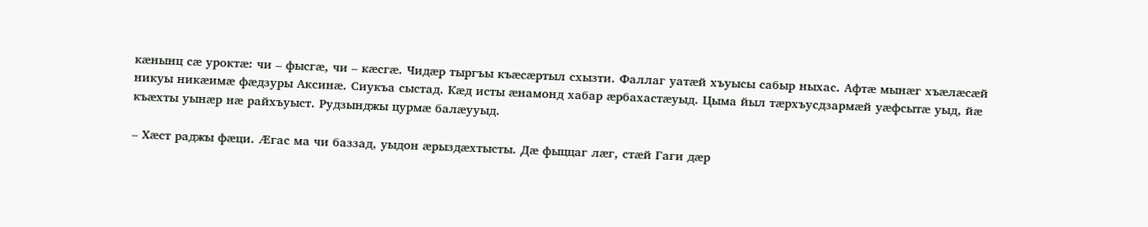кæнынц сæ уроктæ: чи – фысгæ, чи – кæсгæ. Чидæр тыргъы къæсæртыл схызти. Фаллаг уатæй хъуысы сабыр ныхас. Афтæ мынæг хъæлæсæй никуы никæимæ фæдзуры Аксинæ. Сиукъа сыстад. Кæд исты æнамонд хабар æрбахастæуыд. Цыма йыл тæрхъусдзармæй уæфсытæ уыд, йæ къæхты уынæр нæ райхъуыст. Рудзынджы цурмæ балæууыд.

– Хæст раджы фæци. Æгас ма чи баззад, уыдон æрыздæхтысты. Дæ фыццаг лæг, стæй Гаги дæр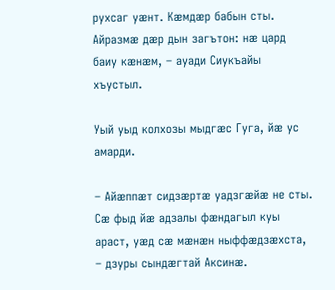рухсаг уæнт. Кæмдæр бабын сты. Айразмæ дæр дын загътон: нæ цард баиу кæнæм, – ауади Сиукъайы хъустыл.

Уый уыд колхозы мыдгæс Гуга, йæ ус амарди.

– Айæппæт сидзæртæ уадзгæйæ не сты. Сæ фыд йæ адзалы фæндагыл куы араст, уæд сæ мæнæн ныффæдзæхста, – дзуры сындæгтай Аксинæ.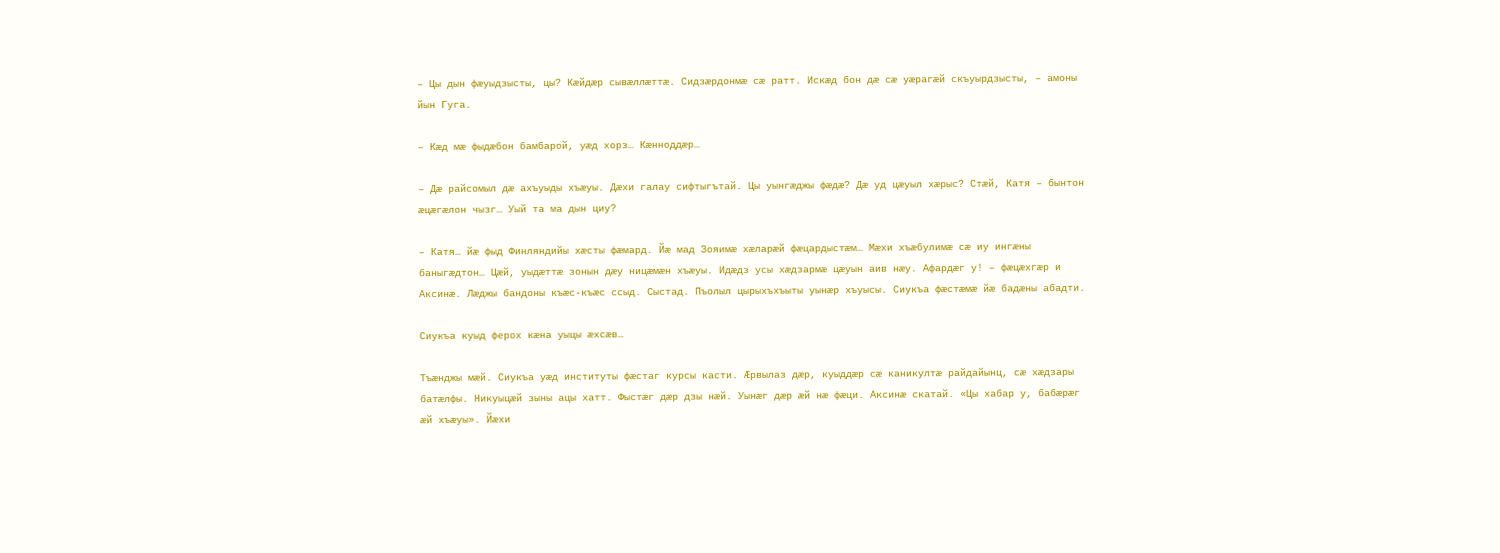– Цы дын фæуыдзысты, цы? Кæйдæр сывæллæттæ. Сидзæрдонмæ сæ ратт. Искæд бон дæ сæ уæрагæй скъуырдзысты, – амоны йын Гуга.

– Кæд мæ фыдæбон бамбарой, уæд хорз… Кæнноддæр…

– Дæ райсомыл дæ ахъуыды хъæуы. Дæхи галау сифтыгътай. Цы уынгæджы фæдæ? Дæ уд цæуыл хæрыс? Стæй, Катя – бынтон æцæгæлон чызг… Уый та ма дын циу?

– Катя… йæ фыд Финляндийы хæсты фæмард. Йæ мад Зояимæ хæларæй фæцардыстæм… Мæхи хъæбулимæ сæ иу ингæны баныгæдтон… Цæй, уыдæттæ зонын дæу ницæмæн хъæуы. Идæдз усы хæдзармæ цæуын аив нæу. Афардæг у! – фæцæхгæр и Аксинæ. Лæджы бандоны къæс-къæс ссыд. Сыстад. Пъолыл цырыхъхъыты уынæр хъуысы. Сиукъа фæстæмæ йæ бадæны абадти.

Сиукъа куыд ферох кæна уыцы æхсæв…

Тъæнджы мæй. Сиукъа уæд институты фæстаг курсы касти. Æрвылаз дæр, куыддæр сæ каникултæ райдайынц, сæ хæдзары батæлфы. Никуыцæй зыны ацы хатт. Фыстæг дæр дзы нæй. Уынæг дæр æй нæ фæци. Аксинæ скатай. «Цы хабар у, бабæрæг æй хъæуы». Йæхи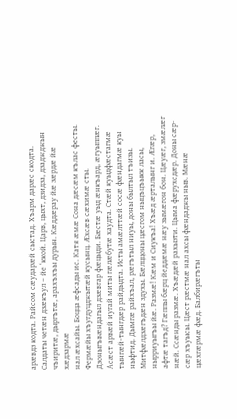арæвдз кодта. Райсом сæударæй сыстад. Хъарм дарæс скодта. Салдаты четæн дзæкъул – йе ‘ккой. Царв, цыхт, дзидза, дзаджджын чъиритæ, дыргътæ, арахъхъы дурын. Кæддæрау йæ зæрдæ йæ хæдзармæ
нал æхсайы. Боцца æфсады ис. Катя æмæ Сона дæсæм кълас фесты. Фермæйы хъугдуцджытæй кусынц. Æхсæв сæхимæ сты. Дзоныгъвæндагыл дзæвгар фæцыди. Бæстæ уыд æнкъард, æгуыппæг. Асæст арвæй иугай миты гæлæбутæ хаудта. Стæй куыдфæстагмæ тынгæй-тынгдæр райдыдта. Исты амæлттæй сосæ фæндагмæ куы ныфтид. Дымгæ райхъал, рæгътыл ниуы, доны былтыл тъизы. Митфæлдзæгъдæн здухы. Бæлццоны цæсгом ныцъцъыкк ласы, нырриуыгъы йæ. Размæ! Кæм и Сиукъа! Хъæд æрталынг и. Æгæр, афтæ тагъд? Гæппы бæрц йеддæмæ нæу зымæгон бон. Цæуæг, змæлæг нæй. Ссæнды размæ. Хъæдæй рахызти. Цыма фæрухсдæр. Доны сæр-сæр хъуысы. Цæст рæстмæ нал ахсы фæндаджы ныв. Мæнæ цæхгæрмæ фæд. Балбирæгъты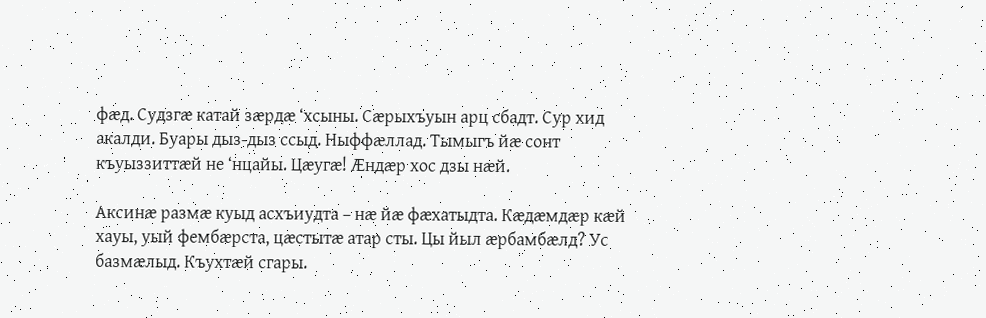фæд. Судзгæ катай зæрдæ ‘хсыны. Сæрыхъуын арц сбадт. Сур хид акалди. Буары дыз-дыз ссыд. Ныффæллад. Тымыгъ йæ сонт къуыззиттæй не ‘нцайы. Цæугæ! Æндæр хос дзы нæй.

Аксинæ размæ куыд асхъиудта – нæ йæ фæхатыдта. Кæдæмдæр кæй хауы, уый фембæрста, цæстытæ атар сты. Цы йыл æрбамбæлд? Ус базмæлыд. Къухтæй сгары.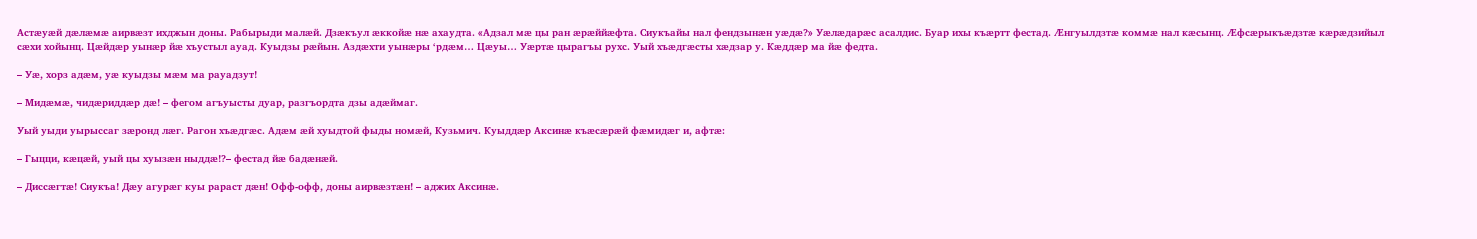Астæуæй дæлæмæ аирвæзт ихджын доны. Рабырыди малæй. Дзæкъул æккойæ нæ ахаудта. «Адзал мæ цы ран æрæййæфта. Сиукъайы нал фендзынæн уæдæ?» Уæлæдарæс асалдис. Буар ихы къæртт фестад. Æнгуылдзтæ коммæ нал кæсынц. Æфсæрыкъæдзтæ кæрæдзийыл сæхи хойынц. Цæйдæр уынæр йæ хъустыл ауад. Куыдзы рæйын. Аздæхти уынæры ‘рдæм… Цæуы… Уæртæ цырагъы рухс. Уый хъæдгæсты хæдзар у. Кæддæр ма йæ федта.

– Уæ, хорз адæм, уæ куыдзы мæм ма рауадзут!

– Мидæмæ, чидæриддæр дæ! – фегом агъуысты дуар, разгъордта дзы адæймаг.

Уый уыди уырыссаг зæронд лæг. Рагон хъæдгæс. Адæм æй хуыдтой фыды номæй, Кузьмич. Куыддæр Аксинæ къæсæрæй фæмидæг и, афтæ:

– Гыцци, кæцæй, уый цы хуызæн ныддæ!?– фестад йæ бадæнæй.

– Диссæгтæ! Сиукъа! Дæу агурæг куы рараст дæн! Офф-офф, доны аирвæзтæн! – аджих Аксинæ.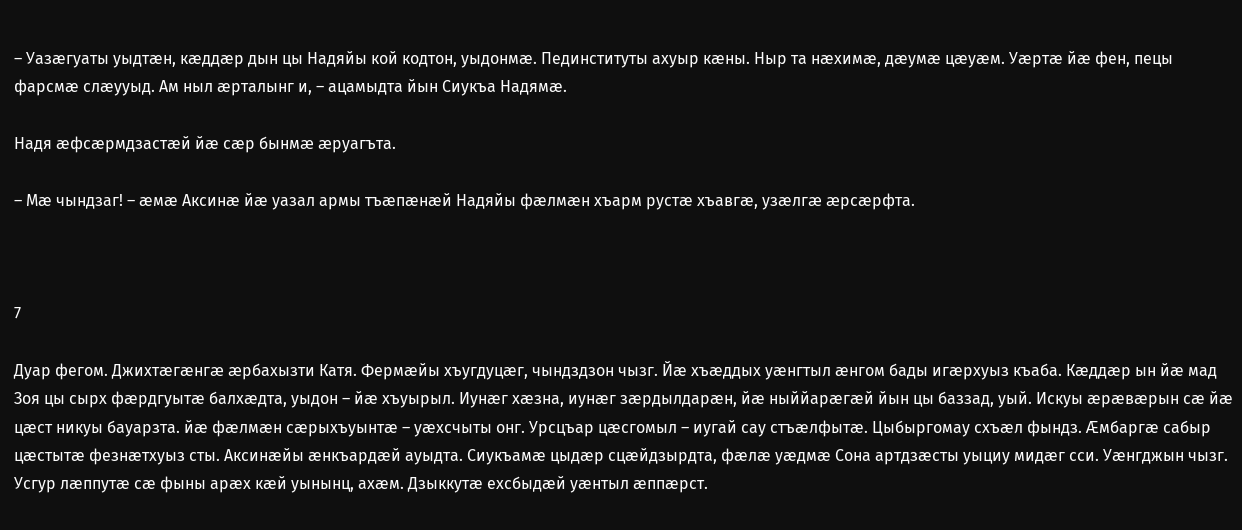– Уазæгуаты уыдтæн, кæддæр дын цы Надяйы кой кодтон, уыдонмæ. Пединституты ахуыр кæны. Ныр та нæхимæ, дæумæ цæуæм. Уæртæ йæ фен, пецы фарсмæ слæууыд. Ам ныл æрталынг и, – ацамыдта йын Сиукъа Надямæ.

Надя æфсæрмдзастæй йæ сæр бынмæ æруагъта.

– Мæ чындзаг! – æмæ Аксинæ йæ уазал армы тъæпæнæй Надяйы фæлмæн хъарм рустæ хъавгæ, узæлгæ æрсæрфта.



7

Дуар фегом. Джихтæгæнгæ æрбахызти Катя. Фермæйы хъугдуцæг, чындздзон чызг. Йæ хъæддых уæнгтыл æнгом бады игæрхуыз къаба. Кæддæр ын йæ мад Зоя цы сырх фæрдгуытæ балхæдта, уыдон – йæ хъуырыл. Иунæг хæзна, иунæг зæрдылдарæн, йæ ныййарæгæй йын цы баззад, уый. Искуы æрæвæрын сæ йæ цæст никуы бауарзта. йæ фæлмæн сæрыхъуынтæ – уæхсчыты онг. Урсцъар цæсгомыл – иугай сау стъæлфытæ. Цыбыргомау схъæл фындз. Æмбаргæ сабыр цæстытæ фезнæтхуыз сты. Аксинæйы æнкъардæй ауыдта. Сиукъамæ цыдæр сцæйдзырдта, фæлæ уæдмæ Сона артдзæсты уыциу мидæг сси. Уæнгджын чызг. Усгур лæппутæ сæ фыны арæх кæй уынынц, ахæм. Дзыккутæ ехсбыдæй уæнтыл æппæрст.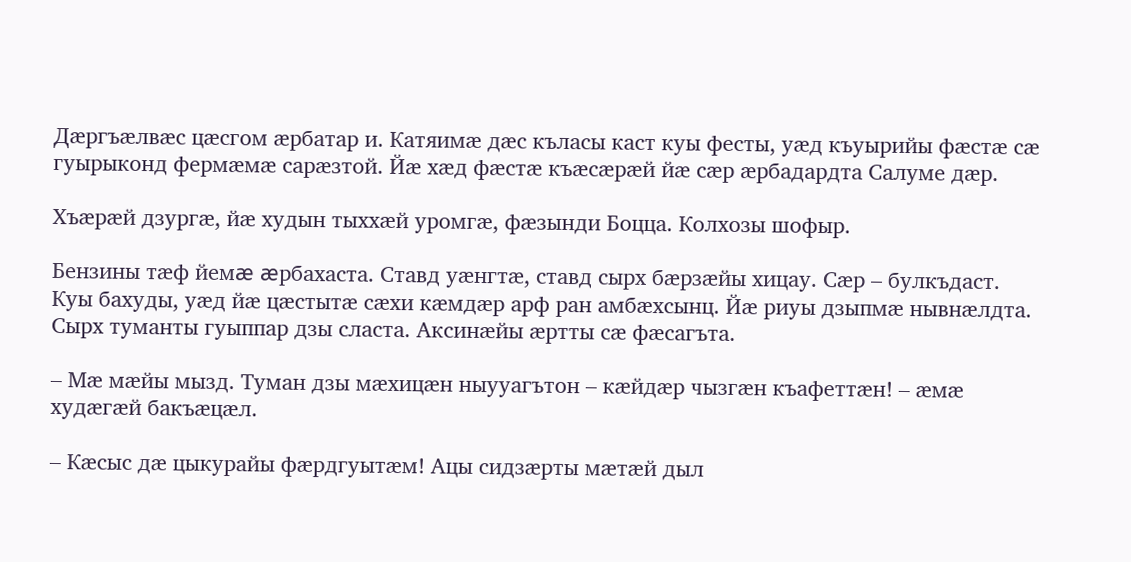Дæргъæлвæс цæсгом æрбатар и. Катяимæ дæс къласы каст куы фесты, уæд къуырийы фæстæ сæ гуырыконд фермæмæ сарæзтой. Йæ хæд фæстæ къæсæрæй йæ сæр æрбадардта Салуме дæр.

Хъæрæй дзургæ, йæ худын тыххæй уромгæ, фæзынди Боцца. Колхозы шофыр.

Бензины тæф йемæ æрбахаста. Ставд уæнгтæ, ставд сырх бæрзæйы хицау. Сæр – булкъдаст. Куы бахуды, уæд йæ цæстытæ сæхи кæмдæр арф ран амбæхсынц. Йæ риуы дзыпмæ нывнæлдта. Сырх туманты гуыппар дзы сласта. Аксинæйы æртты сæ фæсагъта.

– Мæ мæйы мызд. Туман дзы мæхицæн ныууагътон – кæйдæр чызгæн къафеттæн! – æмæ худæгæй бакъæцæл.

– Кæсыс дæ цыкурайы фæрдгуытæм! Ацы сидзæрты мæтæй дыл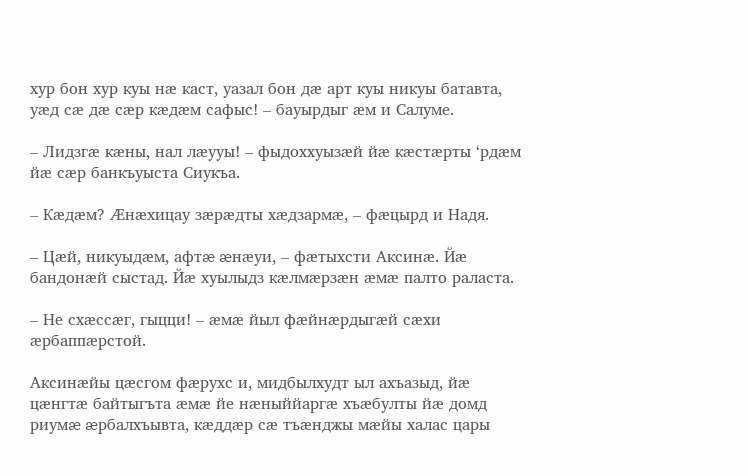хур бон хур куы нæ каст, уазал бон дæ арт куы никуы батавта, уæд сæ дæ сæр кæдæм сафыс! – бауырдыг æм и Салуме.

– Лидзгæ кæны, нал лæууы! – фыдоххуызæй йæ кæстæрты ‘рдæм йæ сæр банкъуыста Сиукъа.

– Кæдæм? Æнæхицау зæрæдты хæдзармæ, – фæцырд и Надя.

– Цæй, никуыдæм, афтæ æнæуи, – фæтыхсти Аксинæ. Йæ бандонæй сыстад. Йæ хуылыдз кæлмæрзæн æмæ палто раласта.

– Не схæссæг, гыцци! – æмæ йыл фæйнæрдыгæй сæхи æрбаппæрстой.

Аксинæйы цæсгом фæрухс и, мидбылхудт ыл ахъазыд, йæ цæнгтæ байтыгъта æмæ йе нæныййаргæ хъæбулты йæ домд риумæ æрбалхъывта, кæддæр сæ тъæнджы мæйы халас цары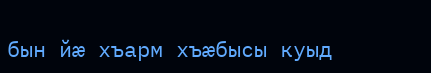бын йæ хъарм хъæбысы куыд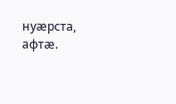нуæрста, афтæ.